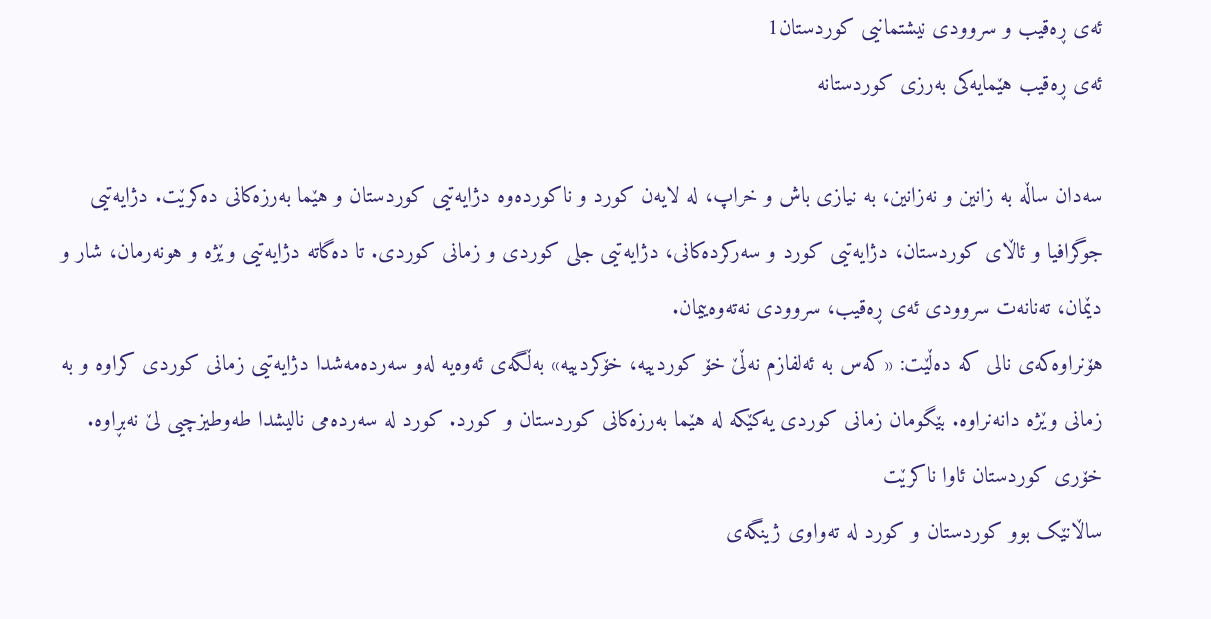ئەی ڕەقیب و سروودی نیشتمانیی کوردستان1
ئەی ڕەقیب هێمایەکی بەرزی کوردستانە

سەدان ساڵە بە زانین و نەزانین، بە نیازی باش و خراپ، لە لایەن کورد و ناکوردەوە دژایەتیی کوردستان و هێما بەرزەکانی دەکرێت. دژایەتیی جوگرافیا و ئاڵای کوردستان، دژایەتیی کورد و سەرکردەکانی، دژایەتیی جلی کوردی و زمانی کوردی. تا دەگاتە دژایەتیی وێژە و هونەرمان، شار و دێمان، تەنانەت سروودی ئەی ڕەقیب، سروودی نەتەوەییمان.
هۆنراوەکەی نالی کە دەڵێت: «کەس بە ئەلفازم نەڵێ خۆ کوردییە، خۆکردییە» بەڵگەی ئەوەیە لەو سەردەمەشدا دژایەتیی زمانی کوردی کراوە و بە زمانی وێژە دانەنراوە. بێگومان زمانی کوردی یەکێکە لە هێما بەرزەکانی کوردستان و کورد. کورد لە سەردەمی نالیشدا طەوطیزچیی لێ نەبڕاوە.
خۆری کوردستان ئاوا ناکرێت
ساڵانێک بوو کوردستان و کورد لە تەواوی ژینگەی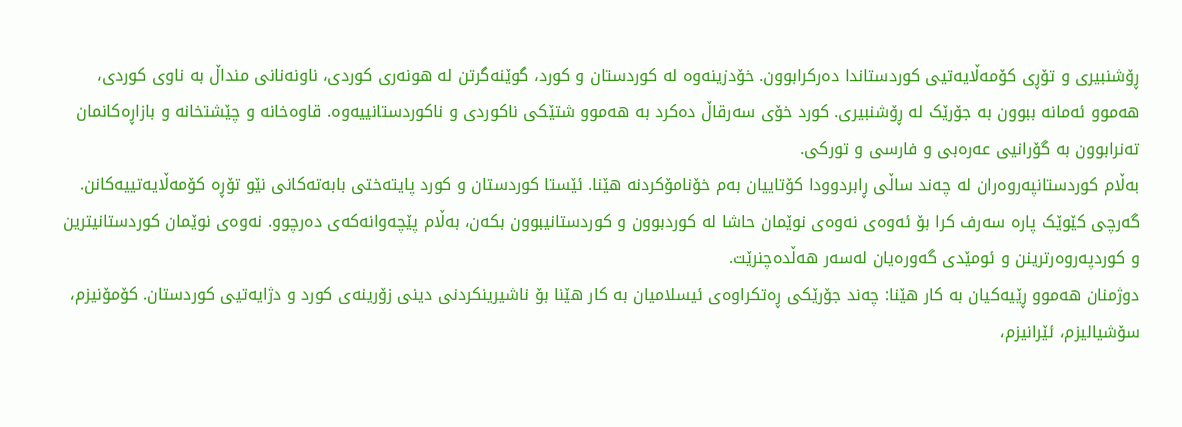ڕۆشنبیری و تۆڕی کۆمەڵایەتیی کوردستاندا دەرکرابوون. خۆدزینەوە لە کوردستان و کورد، گوێنەگرتن لە هونەری کوردی، ناونەنانی منداڵ بە ناوی کوردی، هەموو ئەمانە ببوون بە جۆرێک لە ڕۆشنبیری. کورد خۆی سەرقاڵ دەکرد بە هەموو شتێکی ناکوردی و ناکوردستانییەوە. قاوەخانە و چێشتخانە و بازاڕەکانمان تەنرابوون بە گۆرانیی عەرەبی و فارسی و تورکی.
بەڵام کوردستانپەروەران لە چەند ساڵی ڕابردوودا کۆتاییان بەم خۆنامۆکردنە هێنا. ئێستا کوردستان و کورد پایتەختی بابەتەکانی نێو تۆڕە کۆمەڵایەتییەکانن. گەرچی کێوێک پارە سەرف کرا بۆ ئەوەی نەوەی نوێمان حاشا لە کوردبوون و کوردستانیبوون بکەن، بەڵام پێچەوانەکەی دەرچوو. نەوەی نوێمان کوردستانیترین و کوردپەروەرترینن و ئومێدی گەورەیان لەسەر هەڵدەچنرێت.
دوژمنان هەموو ڕێیەکیان بە کار هێنا: چەند جۆرێکی ڕەتکراوەی ئیسلامیان بە کار هێنا بۆ ناشیرینکردنی دینی زۆرینەی کورد و دژایەتیی کوردستان. کۆمۆنیزم، سۆشیالیزم، ئێرانیزم،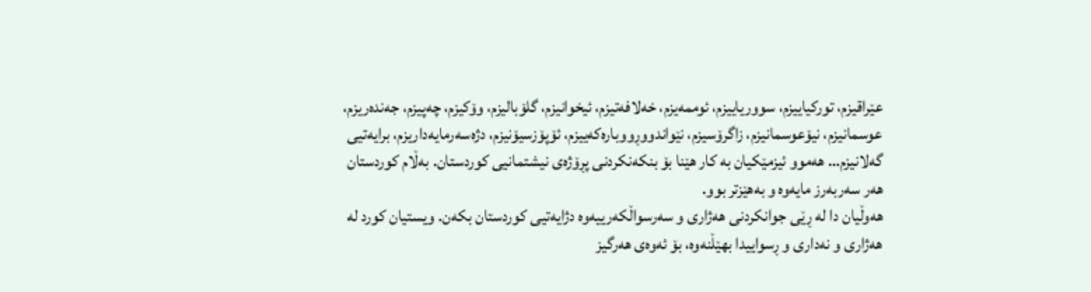عێراقیزم، تورکیاییزم، سووریاییزم، ئوممەیزم، خەلافەتیزم، ئیخوانیزم، گلۆبالیزم، وۆکیزم، چەپیزم، جەندەریزم، عوسمانیزم، نیۆعوسمانیزم، زاگرۆسیزم، نێواندووڕووبارەکەییزم، ئۆپۆزسیۆنیزم، دژەسەرمایەداریزم، برایەتیی گەلانیزم… هەموو ئیزمێکیان بە کار هێنا بۆ بنکەنکردنی پڕۆژەی نیشتمانیی کوردستان. بەڵام کوردستان هەر سەربەرز مایەوە و بەهێزتر بوو.
هەوڵیان دا لە ڕێی جوانکردنی هەژاری و سەرسواڵکەرییەوە دژایەتیی کوردستان بکەن. ویستیان کورد لە هەژاری و نەداری و ڕسواییدا بهێڵنەوە، بۆ ئەوەی هەرگیز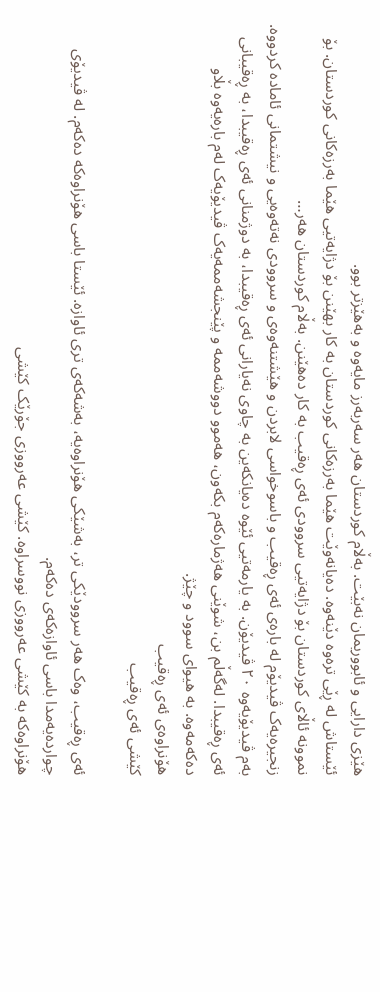هێزی دارایی و ئابووریمان نەبێت. بەڵام کوردستان هەر سەربەرز مایەوە و بەهێزتر بوو.
ئێستاش لە ڕێی ترەوە دێنەوە. دەیانەوێت هێما بەرزەکانی کوردستان بە کار بهێنن بۆ دژایەتیی هێما بەرزەکانی کوردستان. بۆ نموونە ئاڵای کوردستان بۆ دژایەتیی سروودی ئەی ڕەقیب بە کار دەهێنن. بەڵام کوردستان هەر…
زنجیرەیەک ڤیدیۆم لە بارەی ئەی ڕەقیب و باسوخواسی لابردن و هێشتنەوەی و سروودی نەتەوەیی و نیشتمانی ئامادە کردووە. بەم ڤیدیۆیەوە ٢٠ ڤیدیۆن. بە یارمەتیی ئێوە دەیانکەین بە چاوی نەیارانی ئەی ڕەقیبدا، بە دوژمنانی ئەی ڕەقیبدا، بە ڕەقیبانی ئەی ڕەقیبدا. لەگەڵم بن، شوێنی هەژمارەکەم بکەون، هەموو دووشەممە و پێنجشەممەیەک ڤیدیۆیەک لەم بارەیەوە بڵاو دەکەمەوە. بە هیوای سوود و چێژ.
هۆنراوەی ئەی ڕەقیب
کێشی ئەی ڕەقیب

ئەی ڕەقیب، وەک هەر سروودێکی تر، بەشێکی هۆنراوەیە، بەشەکەی تری ئاوازە. ئێستا باسی هۆنراوەکە دەکەم. لە ڤیدیۆی چواردەیەمدا باسی ئاوازەکەی دەکەم.
هۆنراوەکە بە کێشی عەرووزی نووسراوە. کێشی عەرووزی جۆرێک کێشی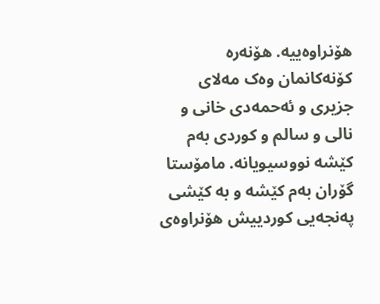هۆنراوەییە. هۆنەرە کۆنەکانمان وەک مەلای جزیری و ئەحمەدی خانی و نالی و سالم و کوردی بەم کێشە نووسیویانە. مامۆستا گۆران بەم کێشە و بە کێشی پەنجەیی کوردییش هۆنراوەی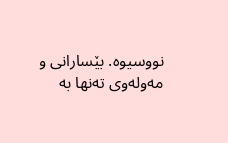نووسیوە. بێسارانی و مەولەوی تەنها بە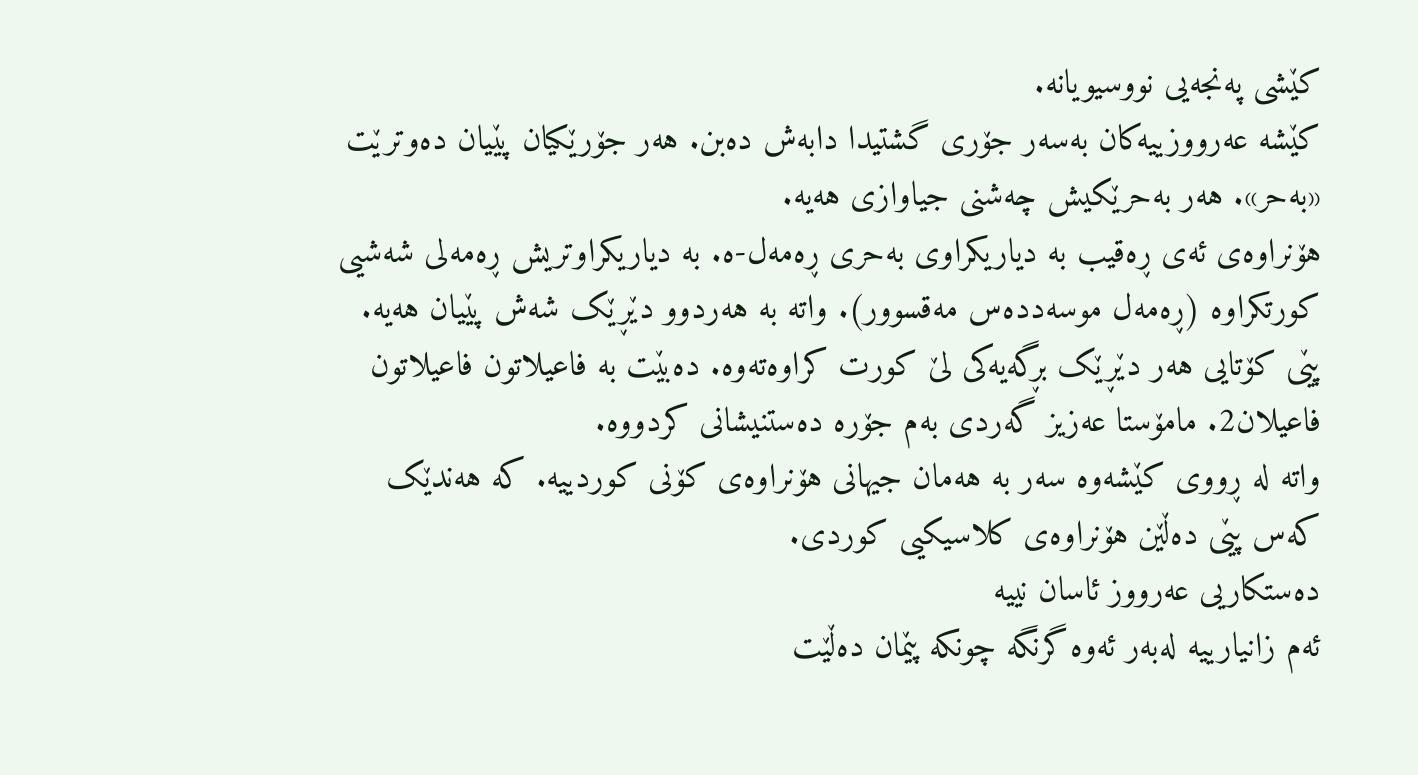کێشی پەنجەیی نووسیویانە.
کێشە عەرووزییەکان بەسەر جۆری گشتیدا دابەش دەبن. هەر جۆرێکیان پێیان دەوترێت «بەحر». هەر بەحرێکیش چەشنی جیاوازی هەیە.
هۆنراوەی ئەی ڕەقیب بە دیاریکراوی بەحری ڕەمەل-ە. بە دیاریکراوتریش ڕەمەلی شەشیی کورتکراوە (ڕەمەل موسەددەس مەقسوور). واتە بە هەردوو دێڕێک شەش پێیان هەیە. پێی کۆتایی هەر دێڕێک بڕگەیەکی لێ کورت کراوەتەوە. دەبێت بە فاعیلاتون فاعیلاتون فاعیلان2. مامۆستا عەزیز گەردی بەم جۆرە دەستنیشانی کردووە.
واتە لە ڕووی کێشەوە سەر بە هەمان جیهانی هۆنراوەی کۆنی کوردییە. کە هەندێک کەس پێی دەڵێن هۆنراوەی کلاسیکیی کوردی.
دەستکاریی عەرووز ئاسان نییە
ئەم زانیارییە لەبەر ئەوە گرنگە چونکە پێمان دەڵێت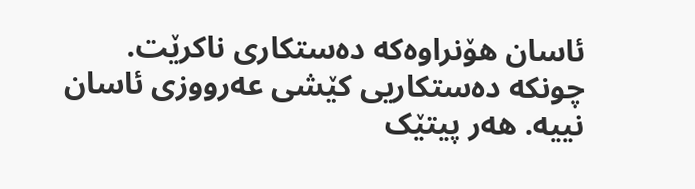ئاسان هۆنراوەکە دەستکاری ناکرێت. چونکە دەستکاریی کێشی عەرووزی ئاسان نییە. هەر پیتێک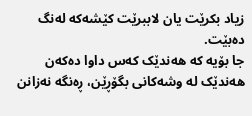زیاد بکرێت یان لاببرێت کێشەکە لەنگ دەبێت.
جا بۆیە کە هەندێک کەس داوا دەکەن هەندێک لە وشەکانی بگۆڕێن، ڕەنگە نەزانن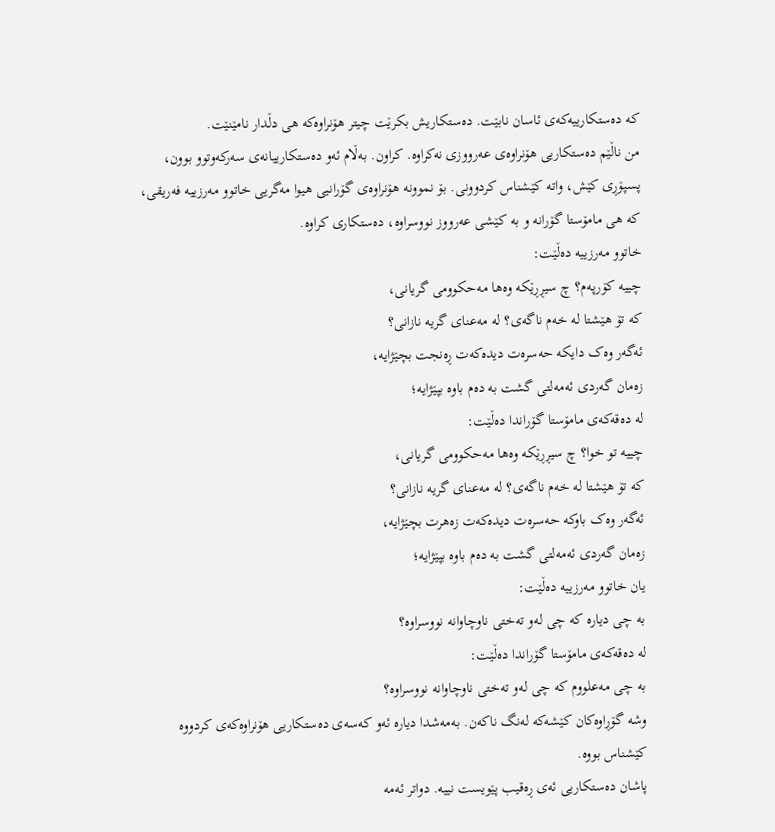کە دەستکارییەکەی ئاسان نابێت. دەستکاریش بکرێت چیتر هۆنراوەکە هی دڵدار نامێنێت.
من ناڵێم دەستکاریی هۆنراوەی عەرووزی نەکراوە. کراون. بەڵام ئەو دەستکارییانەی سەرکەوتوو بوون، پسپۆڕی کێش، واتە کێشناس کردوونی. بۆ نموونە هۆنراوەی گۆرانیی هیوا مەگریی خاتوو مەرزییە فەریقی، کە هی مامۆستا گۆرانە و بە کێشی عەرووز نووسراوە، دەستکاری کراوە.
خاتوو مەرزییە دەڵێت:
چییە کۆرپەم؟ چ سیڕڕێکە وەها مەحکوومی گریانی،
کە تۆ هێشتا لە خەم ناگەی؟ لە مەعنای گریە نازانی؟
ئەگەر وەک دایکە حەسرەت دیدەکەت ڕەنجت بچێژایە،
زەمان گەردی ئەمەلتی گشت بە دەم باوە بپێژایە؛
لە دەقەکەی مامۆستا گۆراندا دەڵێت:
چییە تو خوا؟ چ سیڕڕێکە وەها مەحکوومی گریانی،
کە تۆ هێشتا لە خەم ناگەی؟ لە مەعنای گریە نازانی؟
ئەگەر وەک باوکە حەسرەت دیدەکەت زەهرت بچێژایە،
زەمان گەردی ئەمەلتی گشت بە دەم باوە بپێژایە؛
یان خاتوو مەرزییە دەڵێت:
بە چی دیارە کە چی لەو تەختی ناوچاوانە نووسراوە؟
لە دەقەکەی مامۆستا گۆراندا دەڵێت:
بە چی مەعلووم کە چی لەو تەختی ناوچاوانە نووسراوە؟
وشە گۆڕاوەکان کێشەکە لەنگ ناکەن. بەمەشدا دیارە ئەو کەسەی دەستکاریی هۆنراوەکەی کردووە کێشناس بووە.
پاشان دەستکاریی ئەی ڕەقیب پێویست نییە. دواتر ئەمە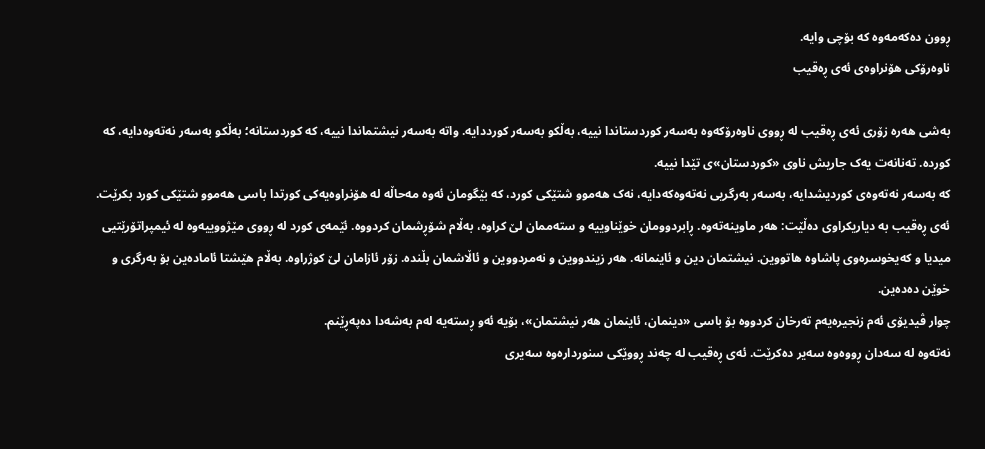ڕوون دەکەمەوە کە بۆچی وایە.
ناوەرۆکی هۆنراوەی ئەی ڕەقیب

بەشی هەرە زۆری ئەی ڕەقیب لە ڕووی ناوەرۆکەوە بەسەر کوردستاندا نییە، بەڵکو بەسەر کورددایە. واتە بەسەر نیشتماندا نییە، کە کوردستانە؛ بەڵکو بەسەر نەتەوەدایە، کە کوردە. تەنانەت یەک جاریش ناوی «کوردستان»ی تێدا نییە.
کە بەسەر نەتەوەی کوردیشدایە، بەسەر بەرگریی نەتەوەکەدایە، نەک هەموو شتێکی کورد، کە بێگومان ئەوە مەحاڵە لە هۆنراوەیەکی کورتدا باسی هەموو شتێکی کورد بکرێت.
ئەی ڕەقیب بە دیاریکراوی دەڵێت: هەر ماوینەتەوە. ڕابردوومان خوێناوییە و ستەممان لێ کراوە، بەڵام شۆڕشمان کردووە. ئێمەی کورد لە ڕووی مێژووییەوە لە ئیمپراتۆرێتیی میدیا و کەیخوسرەوی پاشاوە هاتووین. نیشتمان دین و ئاینمانە. هەر زیندووین و نەمردووین و ئاڵاشمان بڵندە. زۆر ئازامان لێ کوژراوە. بەڵام هێشتا ئامادەین بۆ بەرگری و خوێن دەدەین.
چوار ڤیدیۆی ئەم زنجیرەیەم تەرخان کردووە بۆ باسی «دینمان، ئاینمان هەر نیشتمان»، بۆیە ئەو ڕستەیە لەم بەشەدا دەپەڕێنم.
نەتەوە لە سەدان ڕووەوە سەیر دەکرێت. ئەی ڕەقیب لە چەند ڕووێکی سنوردارەوە سەیری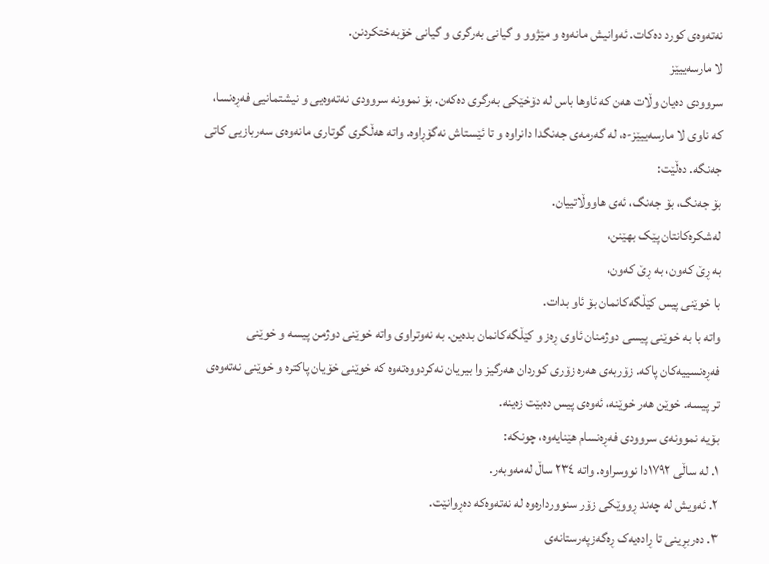نەتەوەی کورد دەکات. ئەوانیش مانەوە و مێژوو و گیانی بەرگری و گیانی خۆبەختکردنن.
لا مارسەییێز
سروودی دەیان وڵات هەن کە ئاوها باس لە دۆخێکی بەرگری دەکەن. بۆ نموونە سروودی نەتەوەیی و نیشتمانیی فەڕەنسا، کە ناوی لا مارسەییێز-ە، لە گەرمەی جەنگدا دانراوە و تا ئێستاش نەگۆڕاوە. واتە هەڵگری گوتاری مانەوەی سەربازیی کاتی جەنگە. دەڵێت:
بۆ جەنگ، بۆ جەنگ، ئەی هاووڵاتییان.
لەشکرەکانتان پێک بهێنن،
بە ڕێ کەون، بە ڕێ کەون،
با خوێنی پیس کێڵگەکانمان بۆ ئاو بدات.
واتە با بە خوێنی پیسی دوژمنان ئاوی ڕەز و کێڵگەکانمان بدەین. بە نەوتراوی واتە خوێنی دوژمن پیسە و خوێنی فەڕەنسییەکان پاکە. زۆربەی هەرە زۆری کوردان هەرگیز وا بیریان نەکردووەتەوە کە خوێنی خۆیان پاکترە و خوێنی نەتەوەی تر پیسە. خوێن هەر خوێنە، ئەوەی پیس دەبێت زەینە.
بۆیە نموونەی سروودی فەڕەنسام هێنایەوە، چونکە:
١. لە ساڵی ١٧٩٢دا نووسراوە. واتە ٢٣٤ ساڵ لەمەوبەر.
٢. ئەویش لە چەند ڕووێکی زۆر سنووردارەوە لە نەتەوەکە دەڕوانێت.
٣. دەربڕینی تا ڕادەیەک ڕەگەزپەرستانەی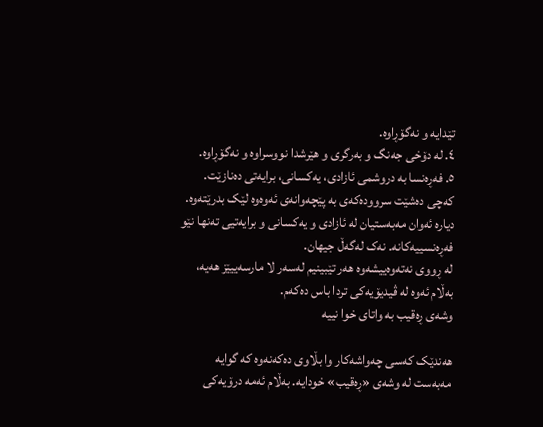تێدایە و نەگۆڕاوە.
٤. لە دۆخی جەنگ و بەرگری و هێرشدا نووسراوە و نەگۆڕاوە.
٥. فەڕەنسا بە دروشمی ئازادی، یەکسانی، برایەتی دەنازێت. کەچی دەشێت سروودەکەی بە پێچەوانەی ئەوەوە لێک بدرێتەوە. دیارە ئەوان مەبەستیان لە ئازادی و یەکسانی و برایەتیی تەنها نێو فەڕەنسییەکانە. نەک لەگەڵ جیهان.
لە ڕووی نەتەوەییشەوە هەر تێبینیم لەسەر لا مارسەییێز هەیە، بەڵام ئەوە لە ڤیدیۆیەکی تردا باس دەکەم.
وشەی ڕەقیب بە واتای خوا نییە

هەندێک کەسی چەواشەکار وا بڵاوی دەکەنەوە کە گوایە مەبەست لە وشەی «ڕەقیب» خودایە. بەڵام ئەمە درۆیەکی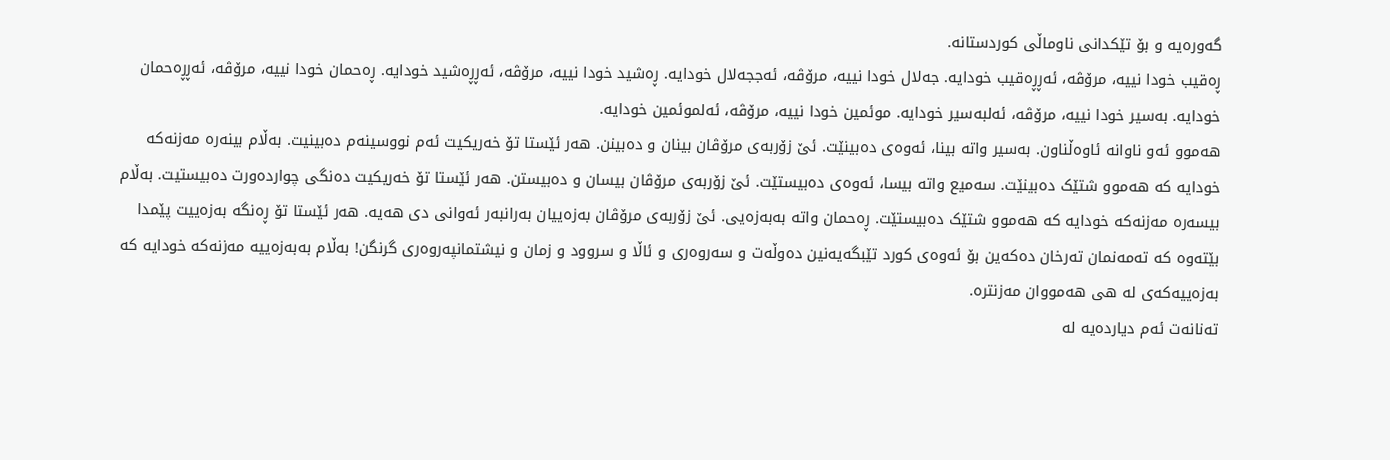گەورەیە و بۆ تێکدانی ناوماڵی کوردستانە.
ڕەقیب خودا نییە، مرۆڤە، ئەڕڕەقیب خودایە. جەلال خودا نییە، مرۆڤە، ئەججەلال خودایە. ڕەشید خودا نییە، مرۆڤە، ئەڕڕەشید خودایە. ڕەحمان خودا نییە، مرۆڤە، ئەڕڕەحمان خودایە. بەسیر خودا نییە، مرۆڤە، ئەلبەسیر خودایە. موئمین خودا نییە، مرۆڤە، ئەلموئمین خودایە.
هەموو ئەو ناوانە ئاوەڵناون. بەسیر واتە بینا، ئەوەی دەبینێت. ئێ زۆربەی مرۆڤان بینان و دەبینن. هەر ئێستا تۆ خەریکیت ئەم نووسینەم دەبینیت. بەڵام بینەرە مەزنەکە خودایە کە هەموو شتێک دەبینێت. سەمیع واتە بیسا، ئەوەی دەبیستێت. ئێ زۆربەی مرۆڤان بیسان و دەبیستن. هەر ئێستا تۆ خەریکیت دەنگی چواردەورت دەبیستیت. بەڵام بیسەرە مەزنەکە خودایە کە هەموو شتێک دەبیستێت. ڕەحمان واتە بەبەزەیی. ئێ زۆربەی مرۆڤان بەزەییان بەرانبەر ئەوانی دی هەیە. هەر ئێستا تۆ ڕەنگە بەزەییت پێمدا بێتەوە کە تەمەنمان تەرخان دەکەین بۆ ئەوەی کورد تێبگەیەنین دەوڵەت و سەروەری و ئاڵا و سروود و زمان و نیشتمانپەروەری گرنگن! بەڵام بەبەزەییە مەزنەکە خودایە کە بەزەییەکەی لە هی هەمووان مەزنترە.
تەنانەت ئەم دیاردەیە لە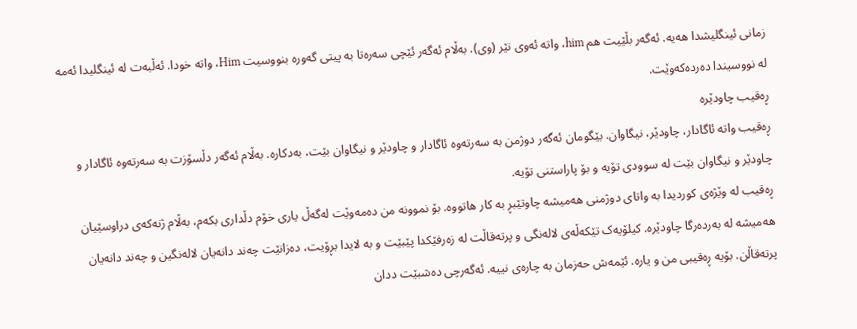زمانی ئینگلیشدا هەیە. ئەگەر بڵێیت هم him، واتە ئەوی نێر (وی). بەڵام ئەگەر ئێچی سەرەتا بە پیتی گەورە بنووسیت Him، واتە خودا. ئەڵبەت لە ئینگلیدا ئەمە لە نووسیندا دەردەکەوێت.
ڕەقیب چاودێرە
ڕەقیب واتە ئاگادار، چاودێر، نیگاوان. بێگومان ئەگەر دوژمن بە سەرتەوە ئاگادار و چاودێر و نیگاوان بێت، بەدکارە. بەڵام ئەگەر دڵسۆزت بە سەرتەوە ئاگادار و چاودێر و نیگاوان بێت لە سوودی تۆیە و بۆ پاراستنی تۆیە.
ڕەقیب لە وێژەی کوردیدا بە واتای دوژمنی هەمیشە چاوتێبڕ بە کار هاتووە. بۆ نموونە من دەمەوێت لەگەڵ یاری خۆم دڵداری بکەم، بەڵام ژنەکەی دراوسێیان هەمیشە لە بەردەرگا چاودێرە. کیلۆیەک تێکەڵەی لالەنگی و پرتەقاڵت لە زەرفێکدا پێبێت و بە لایدا بڕۆیت، دەزانێت چەند دانەیان لالەنگین و چەند دانەیان پرتەقاڵن. بۆیە ڕەقیبی من و یارە. ئێمەش حەزمان بە چارەی نییە. ئەگەرچی دەشبێت ددان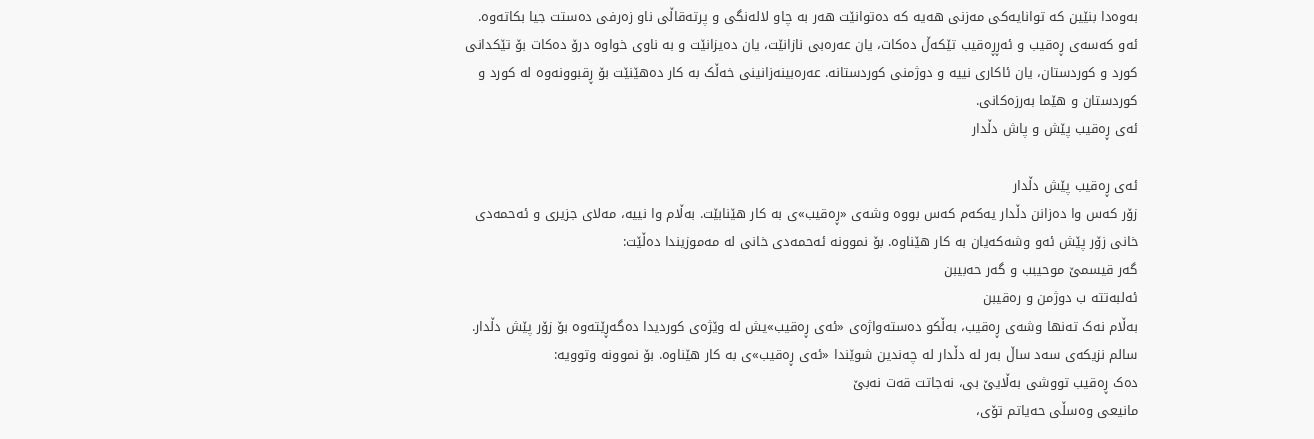بەوەدا بنێین کە توانایەکی مەزنی هەیە کە دەتوانێت هەر بە چاو لالەنگی و پرتەقاڵی ناو زەرفی دەستت جیا بکاتەوە.
ئەو کەسەی ڕەقیب و ئەڕڕەقیب تێکەڵ دەکات، یان عەرەبی نازانێت، یان دەیزانێت و بە ناوی خواوە درۆ دەکات بۆ تێکدانی کورد و کوردستان، یان ئاکاری نییە و دوژمنی کوردستانە. عەرەبینەزانینی خەڵک بە کار دەهێنێت بۆ ڕقبوونەوە لە کورد و کوردستان و هێما بەرزەکانی.
ئەی ڕەقیب پێش و پاش دڵدار

ئەی ڕەقیب پێش دڵدار
زۆر کەس وا دەزانن دڵدار یەکەم کەس بووە وشەی «ڕەقیب»ی بە کار هێنابێت. بەڵام وا نییە، مەلای جزیری و ئەحمەدی خانی زۆر پێش ئەو وشەکەیان بە کار هێناوە. بۆ نموونە ئەحمەدی خانی لە مەموزیندا دەڵێت:
گەر قیسمێ موحیبب و گەر حەبیبن
ئەلبەتتە ب دوژمن و رەقیبن
بەڵام نەک تەنها وشەی ڕەقیب، بەڵکو دەستەواژەی «ئەی ڕەقیب»یش لە وێژەی کوردیدا دەگەڕێتەوە بۆ زۆر پێش دڵدار. سالم نزیکەی سەد ساڵ بەر لە دڵدار لە چەندین شوێندا «ئەی ڕەقیب»ی بە کار هێناوە. بۆ نموونە وتوویە:
دەک ڕەقیب تووشی بەڵایێ بی، نەجاتت قەت نەبێ
مانیعی وەسڵی حەیاتم تۆی،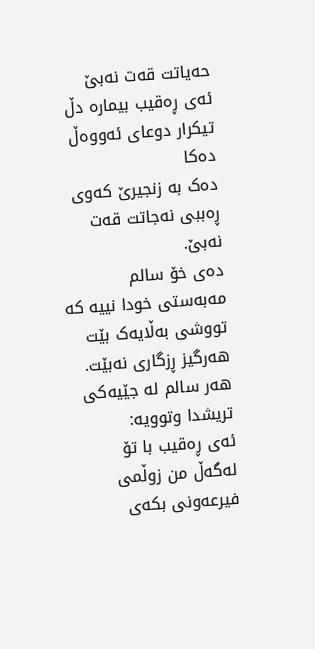حەیاتت قەت نەبێ
ئەی ڕەقیب بیمارە دڵ تیکرار دوعای ئەووەڵ دەکا
دەک بە زنجیرێ کەوی ڕەببی نەجاتت قەت نەبێ.
دەی خۆ سالم مەبەستی خودا نییە کە تووشی بەڵایەک بێت هەرگیز ڕزگاری نەبێت. هەر سالم لە جێیەکی تریشدا وتوویە:
ئەی ڕەقیب با تۆ لەگەڵ من زوڵمی فیرعەونی بکەی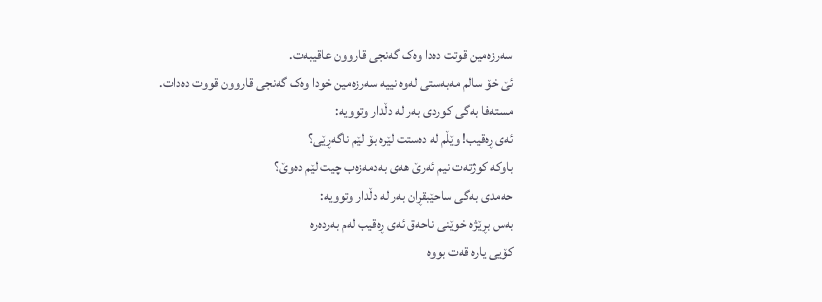سەرزەمین قوتت دەدا وەک گەنجی قاروون عاقیبەت.
ئێ خۆ سالم مەبەستی لەوە نییە سەرزەمین خودا وەک گەنجی قاروون قووت دەدات.
مستەفا بەگی کوردی بەر لە دڵدار وتوویە:
ئەی ڕەقیب! وێڵم لە دەستت لێرە بۆ لێم ناگەڕێی؟
باوکە کوژتەت نیم ئەرێ هەی بەدمەزەب چیت لێم دەوێ؟
حەمدی بەگی ساحێبقڕان بەر لە دڵدار وتوویە:
بەس بڕێژە خوێنی ناحەق ئەی ڕەقیب لەم بەردەرە
کۆیی یارە قەت بووە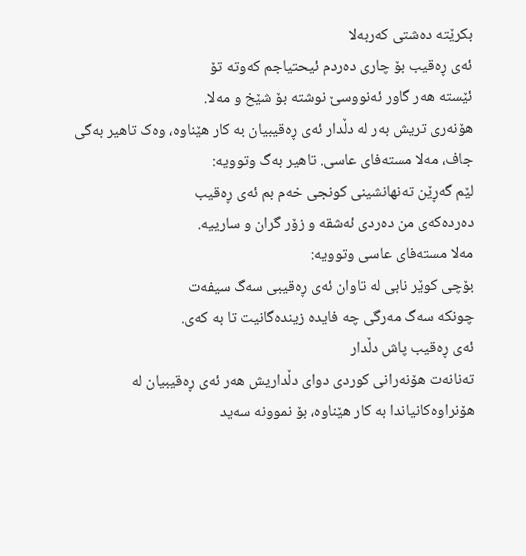بکرێتە دەشتی کەربەلا
ئەی ڕەقیب بۆ چاری دەردم ئیحتیاجم کەوتە تۆ
ئێستە هەر گاور ئەنووسێ نوشتە بۆ شێخ و مەلا.
هۆنەری تریش بەر لە دڵدار ئەی ڕەقیبیان بە کار هێناوە، وەک تاهیر بەگی جاف، مەلا مستەفای عاسی. تاهیر بەگ وتوویە:
لێم گەڕێن تەنهانشینی کونجی خەم بم ئەی ڕەقیب
دەردەکەی من دەردی ئەشقە و زۆر گران و سارییە.
مەلا مستەفای عاسی وتوویە:
بۆچی کوێر نابی لە تاوان ئەی ڕەقیبی سەگ سیفەت
چونکە سەگ مەرگی چە فایدە زیندەگانیت تا بە کەی.
ئەی ڕەقیب پاش دڵدار
تەنانەت هۆنەرانی کوردی دوای دڵداریش هەر ئەی ڕەقیبیان لە هۆنراوەکانیاندا بە کار هێناوە، بۆ نموونە سەید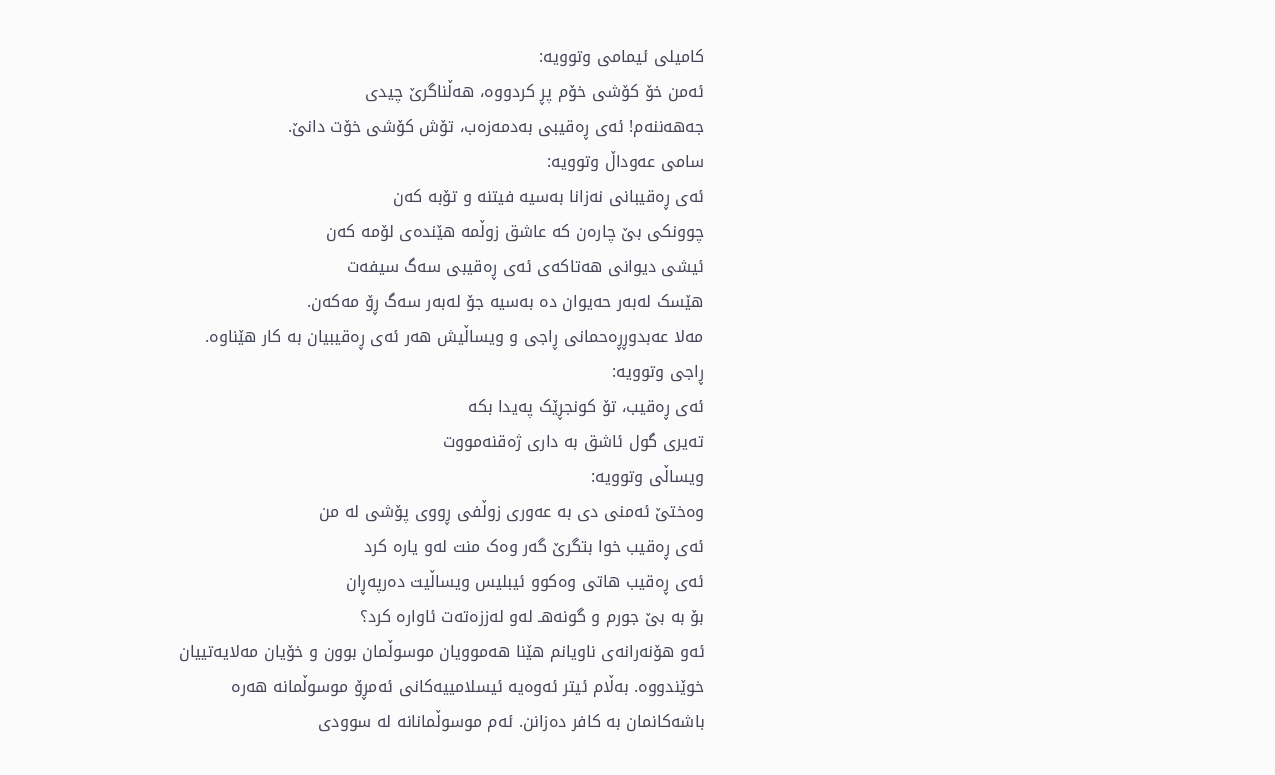کامیلی ئیمامی وتوویە:
ئەمن خۆ کۆشی خۆم پڕ کردووە، هەڵناگرێ چیدی
جەهەننەم! ئەی ڕەقیبی بەدمەزەب، تۆش کۆشی خۆت دانێ.
سامی عەوداڵ وتوویە:
ئەی ڕەقیبانی نەزانا بەسیە فیتنە و تۆبە کەن
چوونکی بێ چارەن کە عاشق زوڵمە هێندەی لۆمە کەن
ئیشی دیوانی هەتاکەی ئەی ڕەقیبی سەگ سیفەت
هێسک لەبەر حەیوان دە بەسیە جۆ لەبەر سەگ ڕۆ مەکەن.
مەلا عەبدوڕڕەحمانی ڕاجی و ویساڵیش هەر ئەی ڕەقیبیان بە کار هێناوە. ڕاجی وتوویە:
ئەی ڕەقیب، تۆ کونجڕێک پەیدا بکە
تەیری گول ئاشق بە داری ژەقنەمووت
ویساڵی وتوویە:
وەختێ ئەمنی دی بە عەوری زوڵفی ڕووی پۆشی لە من
ئەی ڕەقیب خوا بتگرێ گەر وەک منت لەو یارە کرد
ئەی ڕەقیب هاتی وەکوو ئیبلیس ویساڵیت دەرپەڕان
بۆ بە بێ جورم و گونەهـ لەو لەززەتەت ئاوارە کرد؟
ئەو هۆنەرانەی ناویانم هێنا هەموویان موسوڵمان بوون و خۆیان مەلایەتییان خوێندووە. بەڵام ئیتر ئەوەیە ئیسلامییەکانی ئەمڕۆ موسوڵمانە هەرە باشەکانمان بە کافر دەزانن. ئەم موسوڵمانانە لە سوودی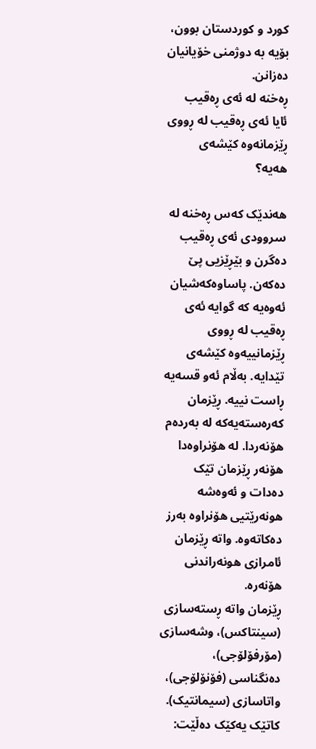کورد و کوردستان بوون، بۆیە بە دوژمنی خۆیانیان دەزانن.
ڕەخنە لە ئەی ڕەقیب
ئایا ئەی ڕەقیب لە ڕووی ڕێزمانەوە کێشەی هەیە؟

هەندێک کەس ڕەخنە لە سروودی ئەی ڕەقیب دەگرن و بێڕێزیی پێ دەکەن. پاساوەکەشیان ئەوەیە کە گوایە ئەی ڕەقیب لە ڕووی ڕێزمانییەوە کێشەی تێدایە. بەڵام ئەو قسەیە ڕاست نییە. ڕێزمان کەرەستەیەکە لە بەردەم هۆنەردا. لە هۆنراوەدا هۆنەر ڕێزمان تێک دەدات و ئەوەشە هونەرێتیی هۆنراوە بەرز دەکاتەوە. واتە ڕێزمان ئامرازی هونەراندنی هۆنەرە.
ڕێزمان واتە ڕستەسازی (سینتاکس)، وشەسازی (مۆرفۆلۆجی)، دەنگناسی (فۆنۆلۆجی)، واتاسازی (سیمانتیک). کاتێک یەکێک دەڵێت: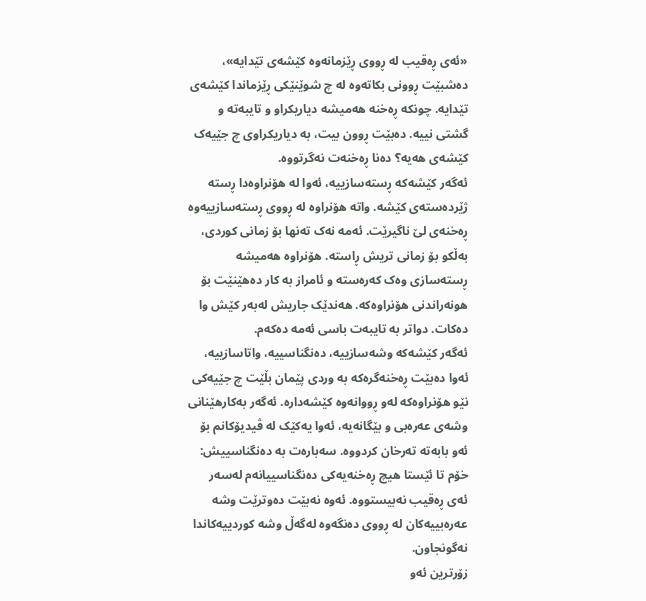«ئەی ڕەقیب لە ڕووی ڕێزمانەوە کێشەی تێدایە»، دەشبێت ڕوونی بکاتەوە لە چ شوێنێکی ڕێزماندا کێشەی تێدایە. چونکە ڕەخنە هەمیشە دیاریکراو و تایبەتە و گشتی نییە. دەبێت ڕوون بیت، بە دیاریکراوی چ جێیەک کێشەی هەیە؟ دەنا ڕەخنەت نەگرتووە.
ئەگەر کێشەکە ڕستەسازییە، ئەوا لە هۆنراوەدا ڕستە ژێردەستەی کێشە. واتە هۆنراوە لە ڕووی ڕستەسازییەوە ڕەخنەی لێ ناگیرێت. ئەمە نەک تەنها بۆ زمانی کوردی، بەڵکو بۆ زمانی تریش ڕاستە. هۆنراوە هەمیشە ڕستەسازی وەک کەرەستە و ئامراز بە کار دەهێنێت بۆ هونەراندنی هۆنراوەکە. هەندێک جاریش لەبەر کێش وا دەکات. دواتر بە تایبەت باسی ئەمە دەکەم.
ئەگەر کێشەکە وشەسازییە، دەنگناسییە، واتاسازییە، ئەوا دەبێت ڕەخنەگرەکە بە وردی پێمان بڵێت چ جێیەکی نێو هۆنراوەکە لەو ڕووانەوە کێشەدارە. ئەگەر بەکارهێنانی وشەی عەرەبی و بێگانەیە، ئەوا یەکێک لە ڤیدیۆکانم بۆ ئەو بابەتە تەرخان کردووە. سەبارەت بە دەنگناسییش: خۆم تا ئێستا هیچ ڕەخنەیەکی دەنگناسییانەم لەسەر ئەی ڕەقیب نەبیستووە. ئەوە نەبێت دەوترێت وشە عەرەبییەکان لە ڕووی دەنگەوە لەگەڵ وشە کوردییەکاندا نەگونجاون.
زۆرترین ئەو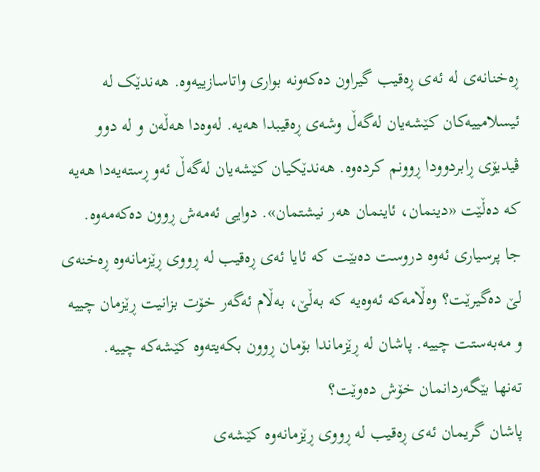ڕەخنانەی لە ئەی ڕەقیب گیراون دەکەونە بواری واتاسازییەوە. هەندێک لە ئیسلامییەکان کێشەیان لەگەڵ وشەی ڕەقیبدا هەیە. لەوەدا هەڵەن و لە دوو ڤیدیۆی ڕابردوودا ڕوونم کردەوە. هەندێکیان کێشەیان لەگەڵ ئەو ڕستەیەدا هەیە کە دەڵێت «دینمان، ئاینمان هەر نیشتمان». دوایی ئەمەش ڕوون دەکەمەوە.
جا پرسیاری ئەوە دروست دەبێت کە ئایا ئەی ڕەقیب لە ڕووی ڕێزمانەوە ڕەخنەی لێ دەگیرێت؟ وەڵامەکە ئەوەیە کە بەڵێ، بەڵام ئەگەر خۆت بزانیت ڕێزمان چییە و مەبەستت چییە. پاشان لە ڕێزماندا بۆمان ڕوون بکەیتەوە کێشەکە چییە.
تەنها بێگەردانمان خۆش دەوێت؟
پاشان گریمان ئەی ڕەقیب لە ڕووی ڕێزمانەوە کێشەی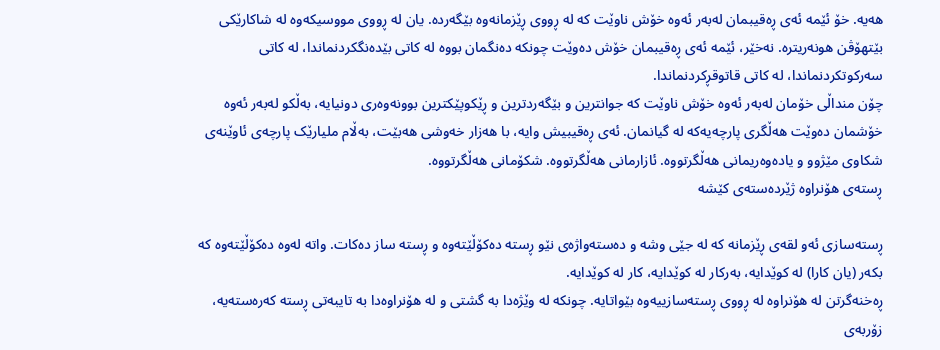هەیە. خۆ ئێمە ئەی ڕەقیبمان لەبەر ئەوە خۆش ناوێت کە لە ڕووی ڕێزمانەوە بێگەردە. یان لە ڕووی مووسیکەوە لە شاکارێکی بێتهۆڤن هونەریترە. نەخێر، ئێمە ئەی ڕەقیبمان خۆش دەوێت چونکە دەنگمان بووە لە کاتی بێدەنگکردنماندا، لە کاتی سەرکوتکردنماندا، لە کاتی قاتوقڕکردنماندا.
چۆن منداڵی خۆمان لەبەر ئەوە خۆش ناوێت کە جوانترین و بێگەردترین و ڕێکوپێکترین بوونەوەری دونیایە، بەڵکو لەبەر ئەوە خۆشمان دەوێت هەڵگری پارچەیەکە لە گیانمان. ئەی ڕەقیبیش وایە، با هەزار خەوشی هەبێت، بەڵام ملیارێک پارچەی ئاوێنەی شکاوی مێژوو و یادەوەریمانی هەڵگرتووە. ئازارمانی هەڵگرتووە. شکۆمانی هەڵگرتووە.
ڕستەی هۆنراوە ژێردەستەی کێشە

ڕستەسازی ئەو لقەی ڕێزمانە کە لە جێی وشە و دەستەواژەی نێو ڕستە دەکۆڵێتەوە و ڕستە ساز دەکات. واتە لەوە دەکۆڵێتەوە کە بکەر (یان کارا) لە کوێدایە، بەرکار لە کوێدایە، کار لە کوێدایە.
ڕەخنەگرتن لە هۆنراوە لە ڕووی ڕستەسازییەوە بێواتایە. چونکە لە وێژەدا بە گشتی و لە هۆنراوەدا بە تایبەتی ڕستە کەرەستەیە، زۆربەی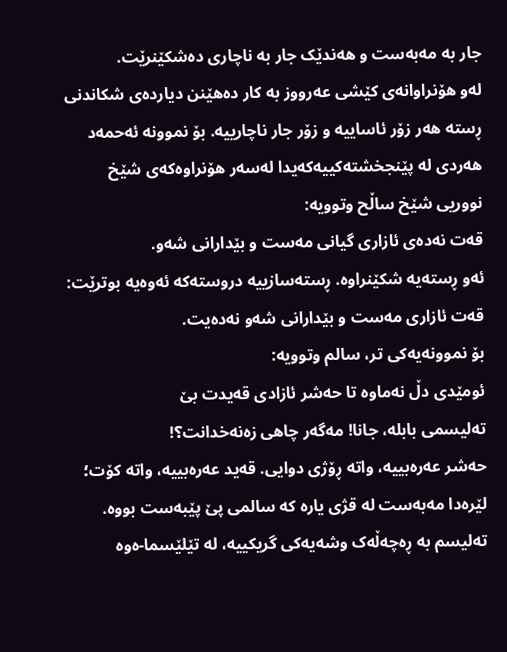جار بە مەبەست و هەندێک جار بە ناچاری دەشکێنرێت.
لەو هۆنراوانەی کێشی عەرووز بە کار دەهێنن دیاردەی شکاندنی ڕستە هەر زۆر ئاساییە و زۆر جار ناچارییە. بۆ نموونە ئەحمەد هەردی لە پێنجخشتەکییەکەیدا لەسەر هۆنراوەکەی شێخ نووریی شێخ ساڵح وتوویە:
قەت نەدەی ئازاری گیانی مەست و بێدارانی شەو.
ئەو ڕستەیە شکێنراوە. ڕستەسازییە دروستەکە ئەوەیە بوترێت: قەت ئازاری مەست و بێدارانی شەو نەدەیت.
بۆ نموونەیەکی تر، سالم وتوویە:
ئومێدی دڵ نەماوە تا حەشر ئازادی قەیدت بێ
تەلیسمی بابلە، جانا! مەگەر چاهی زەنەخدانت؟!
حەشر عەرەبییە، واتە ڕۆژی دوایی. قەید عەرەبییە، واتە کۆت؛ لێرەدا مەبەست لە قژی یارە کە سالمی پێ پێبەست بووە. تەلیسم بە ڕەچەڵەک وشەیەکی گریکییە، لە تێلێسما-ەوە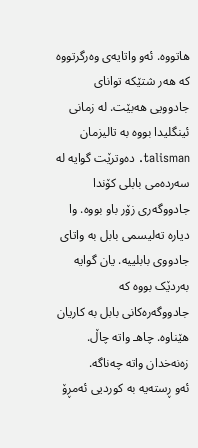هاتووە. ئەو واتایەی وەرگرتووە کە هەر شتێکە توانای جادوویی هەبێت. لە زمانی ئینگلیدا بووە بە تالیزمان talisman. دەوترێت گوایە لە سەردەمی بابلی کۆندا جادووگەری زۆر باو بووە. وا دیارە تەلیسمی بابل بە واتای جادووی بابلییە. یان گوایە بەردێک بووە کە جادووگەرەکانی بابل بە کاریان هێناوە. چاهـ واتە چاڵ. زەنەخدان واتە چەناگە.
ئەو ڕستەیە بە کوردیی ئەمڕۆ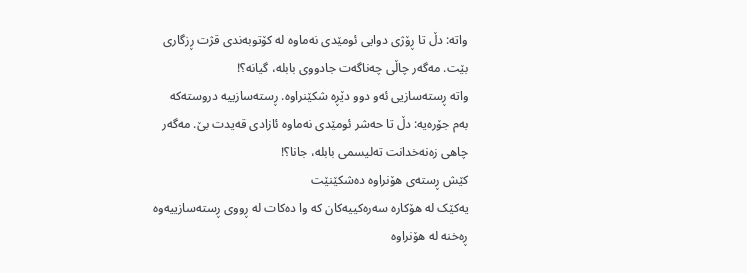واتە: دڵ تا ڕۆژی دوایی ئومێدی نەماوە لە کۆتوبەندی قژت ڕزگاری بێت. مەگەر چاڵی چەناگەت جادووی بابلە، گیانە؟!
واتە ڕستەسازیی ئەو دوو دێڕە شکێنراوە. ڕستەسازییە دروستەکە بەم جۆرەیە: دڵ تا حەشر ئومێدی نەماوە ئازادی قەیدت بێ. مەگەر چاهی زەنەخدانت تەلیسمی بابلە، جانا؟!
کێش ڕستەی هۆنراوە دەشکێنێت
یەکێک لە هۆکارە سەرەکییەکان کە وا دەکات لە ڕووی ڕستەسازییەوە ڕەخنە لە هۆنراوە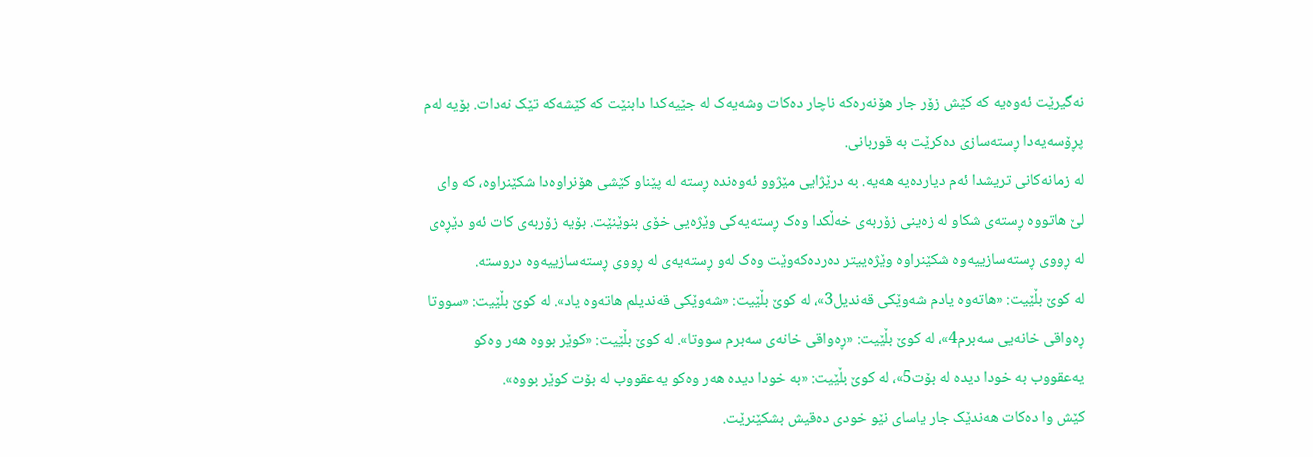نەگیرێت ئەوەیە کە کێش زۆر جار هۆنەرەکە ناچار دەکات وشەیەک لە جێیەکدا دابنێت کە کێشەکە تێک نەدات. بۆیە لەم پڕۆسەیەدا ڕستەسازی دەکرێت بە قوربانی.
لە زمانەکانی تریشدا ئەم دیاردەیە هەیە. بە درێژایی مێژوو ئەوەندە ڕستە لە پێناو کێشی هۆنراوەدا شکێنراوە، کە وای لێ هاتووە ڕستەی شکاو لە زەینی زۆربەی خەڵکدا وەک ڕستەیەکی وێژەیی خۆی بنوێنێت. بۆیە زۆربەی کات ئەو دێڕەی لە ڕووی ڕستەسازییەوە شکێنراوە وێژەییتر دەردەکەوێت وەک لەو ڕستەیەی لە ڕووی ڕستەسازییەوە دروستە.
لە کوێ بڵێیت: «هاتەوە یادم شەوێکی قەندیل3»، لە کوێ بڵێیت: «شەوێکی قەندیلم هاتەوە یاد». لە کوێ بڵێیت: «سووتا ڕەواقی خانەیی سەبرم4»، لە کوێ بڵێیت: «ڕەواقی خانەی سەبرم سووتا». لە کوێ بڵێیت: «کوێر بووە هەر وەکو یەعقووب بە خودا دیدە لە بۆت5»، لە کوێ بڵێیت: «بە خودا دیدە هەر وەکو یەعقووب لە بۆت کوێر بووە».
کێش وا دەکات هەندێک جار یاسای نێو خودی دەقیش بشکێنرێت.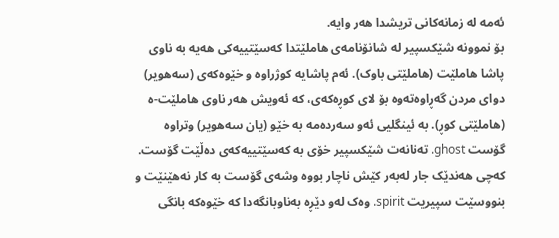ئەمە لە زمانەکانی تریشدا هەر وایە.
بۆ نموونە شێکسپیر لە شانۆنامەی هاملێتدا کەسێتییەکی هەیە بە ناوی پاشا هاملێت (هاملێتی باوک). ئەم پاشایە کوژراوە و خێوەکەی (سەهویر) دوای مردن گەڕاوەتەوە بۆ لای کوڕەکەی، کە ئەویش هەر ناوی هاملێت-ە (هاملێتی کوڕ). بە ئینگلیی ئەو سەردەمە بە خێو (یان سەهویر) وتراوە گۆست ghost. تەنانەت شێکسپیر خۆی بە کەسێتییەکەی دەڵێت گۆست. کەچی هەندێک جار لەبەر کێش ناچار بووە وشەی گۆست بە کار نەهێنێت و بنووسێت سپیریت spirit. وەک لەو دێڕە بەناوبانگەدا کە خێوەکە بانگی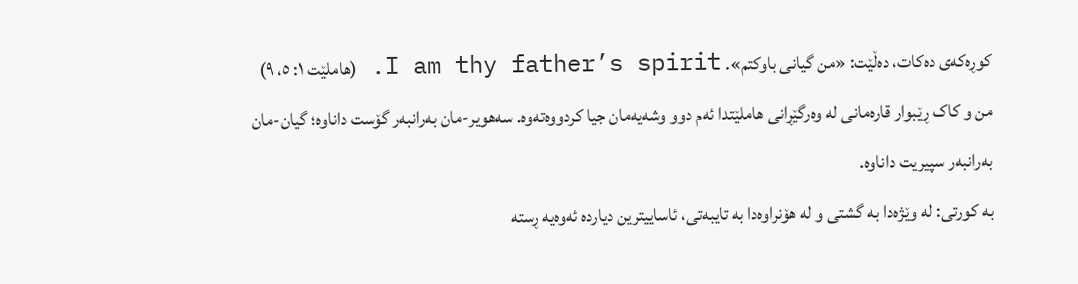کوڕەکەی دەکات، دەڵێت: «من گیانی باوکتم». I am thy father’s spirit. (ھاملێت ١: ٥، ٩)
من و کاک ڕێبوار قارەمانی لە وەرگێڕانی هاملێتدا ئەم دوو وشەیەمان جیا کردووەتەوە. سەهویر-مان بەرانبەر گۆست داناوە؛ گیان-مان بەرانبەر سپیریت داناوە.
بە کورتی: لە وێژەدا بە گشتی و لە هۆنراوەدا بە تایبەتی، ئاساییترین دیاردە ئەوەیە ڕستە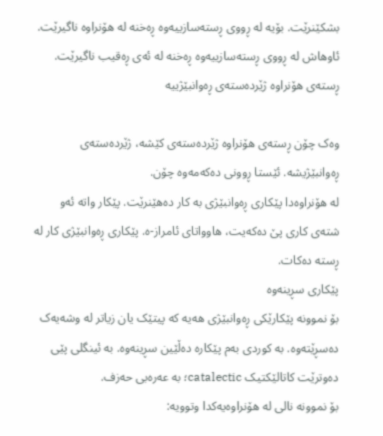بشکێنرێت. بۆیە لە ڕووی ڕستەسازییەوە ڕەخنە لە هۆنراوە ناگیرێت. ئاوهاش لە ڕووی ڕستەسازییەوە ڕەخنە لە ئەی ڕەقیب ناگیرێت.
ڕستەی هۆنراوە ژێردەستەی ڕەوانبێژییە

وەک چۆن ڕستەی هۆنراوە ژێردەستەی کێشە، ژێردەستەی ڕەوانبێژیشە. ئێستا ڕوونی دەکەمەوە چۆن.
لە هۆنراوەدا پێکاری ڕەوانبێژی بە کار دەهێنرێت. پێکار واتە ئەو شتەی کاری پێ دەکەیت، هاوواتای ئامراز-ە. پێکاری ڕەوانبێژی کار لە ڕستە دەکات.
پێکاری سڕینەوە
بۆ نموونە پێکارێکی ڕەوانبێژی هەیە کە پیتێک یان زیاتر لە وشەیەک دەسڕێتەوە. بە کوردی بەم پێکارە دەڵێین سڕینەوە. بە ئینگلی پێی دەوترێت کاتالێکتیک catalectic؛ بە عەرەبی حەزف.
بۆ نموونە نالی لە هۆنراوەیەکدا وتوویە: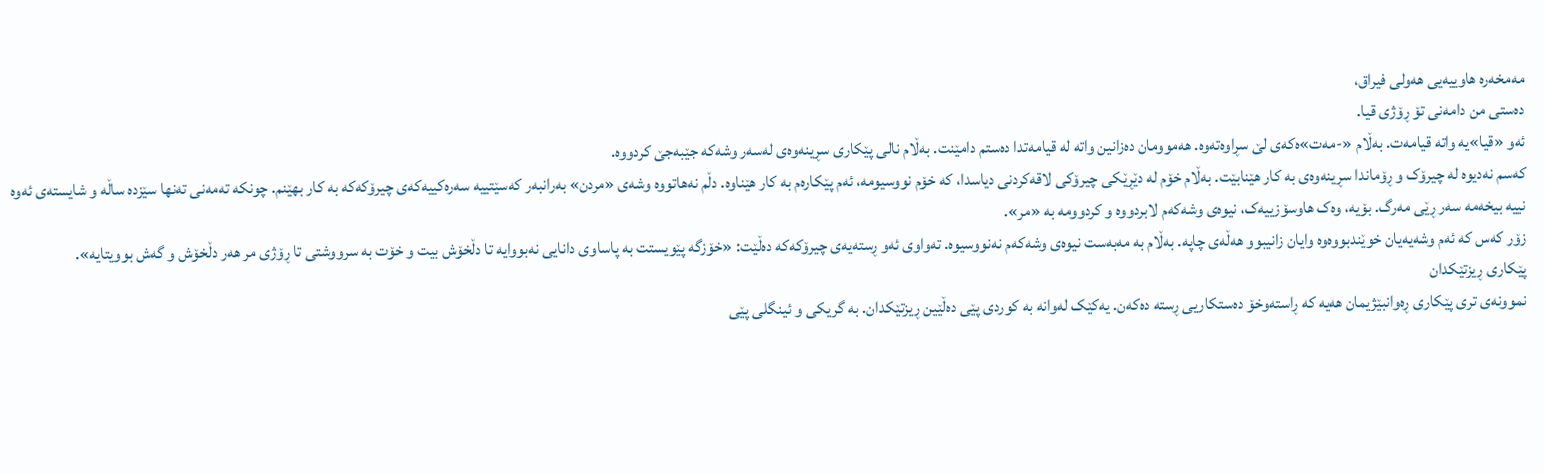مەمخەرە هاوییەیی هەولی فیراق،
دەستی من دامەنی تۆ ڕۆژی قیا.
ئەو «قیا»یە واتە قیامەت. بەڵام «-مەت»ەکەی لێ سڕاوەتەوە. هەموومان دەزانین واتە لە قیامەتدا دەستم دامێنت. بەڵام نالی پێکاری سڕینەوەی لەسەر وشەکە جێبەجێ کردووە.
کەسم نەدیوە لە چیرۆک و ڕۆماندا سڕینەوەی بە کار هێنابێت. بەڵام خۆم لە دێڕێکی چیرۆکی لاقەکردنی دیاسدا، کە خۆم نووسیومە، ئەم پێکارەم بە کار هێناوە. دڵم نەهاتووە وشەی «مردن» بەرانبەر کەسێتییە سەرەکییەکەی چیرۆکەکە بە کار بهێنم. چونکە تەمەنی تەنها سێزدە ساڵە و شایستەی ئەوە نییە بیخەمە سەر ڕێی مەرگ. بۆیە، وەک هاوسۆزییەک، نیوەی وشەکەم لابردووە و کردوومە بە «مر».
زۆر کەس کە ئەم وشەیەیان خوێندبووەوە وایان زانیبوو هەڵەی چاپە. بەڵام بە مەبەست نیوەی وشەکەم نەنووسیوە. تەواوی ئەو ڕستەیەی چیرۆکەکە دەڵێت: «خۆزگە پێویستت بە پاساوی دانایی نەبووایە تا دڵخۆش بیت و خۆت بە سرووشتی تا ڕۆژی مر هەر دڵخۆش و گەش بوویتایە».
پێکاری ڕیزتێکدان
نموونەی تری پێکاری ڕەوانبێژیمان هەیە کە ڕاستەوخۆ دەستکاریی ڕستە دەکەن. یەکێک لەوانە بە کوردی پێی دەڵێین ڕیزتێکدان. بە گریکی و ئینگلی پێی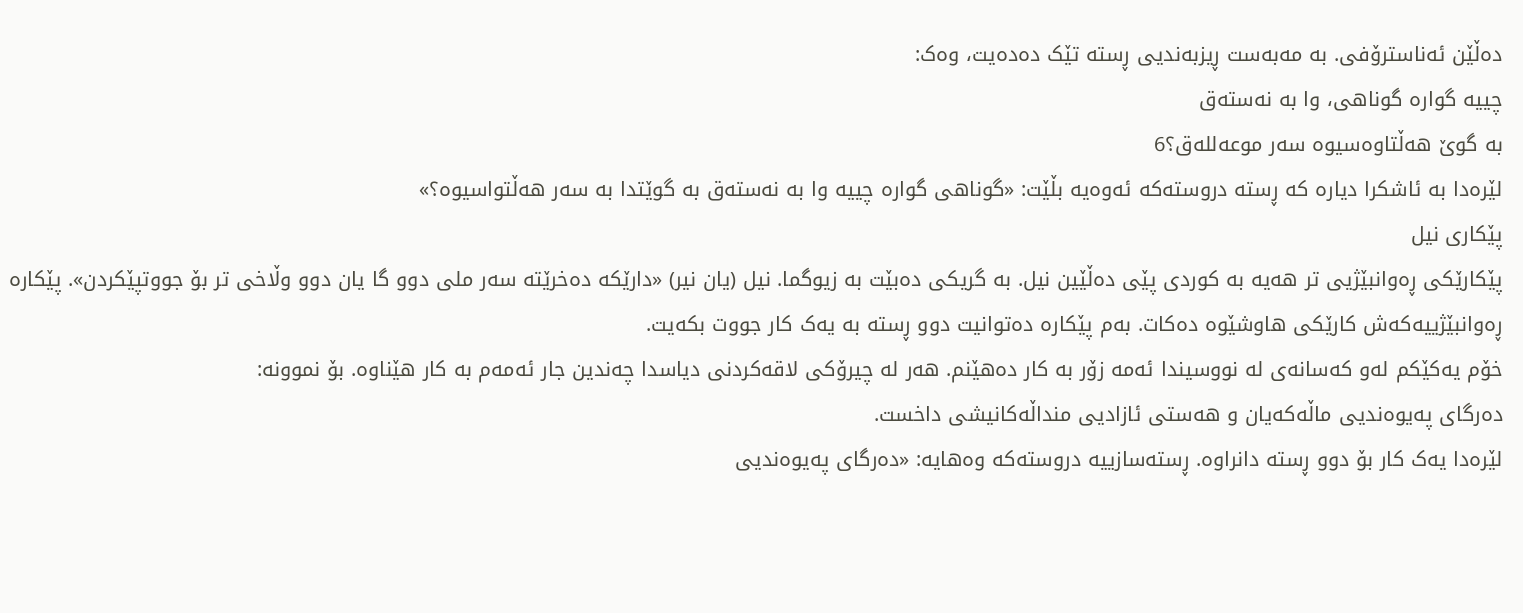دەڵێن ئەناسترۆفی. بە مەبەست ڕیزبەندیی ڕستە تێک دەدەیت، وەک:
چییە گوارە گوناهی، وا بە نەستەق
بە گوێ هەڵتاوەسیوە سەر موعەللەق؟6
لێرەدا بە ئاشکرا دیارە کە ڕستە دروستەکە ئەوەیە بڵێت: «گوناهی گوارە چییە وا بە نەستەق بە گوێتدا بە سەر هەڵتواسیوە؟»
پێکاری نیل
پێکارێکی ڕەوانبێژیی تر هەیە بە کوردی پێی دەڵێین نیل. بە گریکی دەبێت بە زیوگما. نیل (یان نیر) «دارێکە دەخرێتە سەر ملی دوو گا یان دوو وڵاخی تر بۆ جووتپێکردن». پێکارە ڕەوانبێژییەکەش کارێکی هاوشێوە دەکات. بەم پێکارە دەتوانیت دوو ڕستە بە یەک کار جووت بکەیت.
خۆم یەکێکم لەو کەسانەی لە نووسیندا ئەمە زۆر بە کار دەهێنم. هەر لە چیرۆکی لاقەکردنی دیاسدا چەندین جار ئەمەم بە کار هێناوە. بۆ نموونە:
دەرگای پەیوەندیی ماڵەکەیان و ھەستی ئازادیی منداڵەکانیشی داخست.
لێرەدا یەک کار بۆ دوو ڕستە دانراوە. ڕستەسازییە دروستەکە وەهایە: «دەرگای پەیوەندیی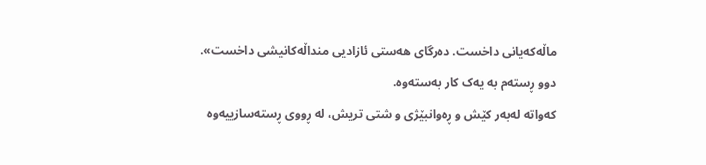ماڵەکەیانی داخست. دەرگای ھەستی ئازادیی منداڵەکانیشی داخست».
دوو ڕستەم بە یەک کار بەستەوە.
کەواتە لەبەر کێش و ڕەوانبێژی و شتی تریش، لە ڕووی ڕستەسازییەوە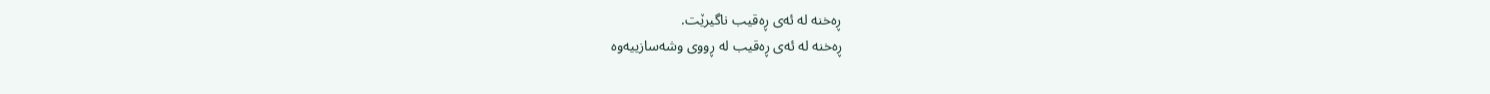ڕەخنە لە ئەی ڕەقیب ناگیرێت.
ڕەخنە لە ئەی ڕەقیب لە ڕووی وشەسازییەوە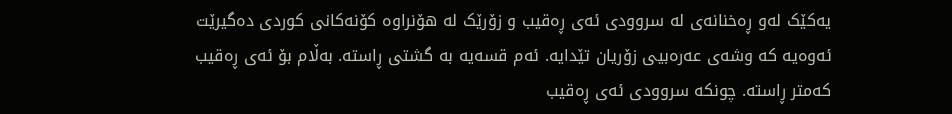یەکێک لەو ڕەخنانەی لە سروودی ئەی ڕەقیب و زۆرێک لە هۆنراوە کۆنەکانی کوردی دەگیرێت ئەوەیە کە وشەی عەرەبیی زۆریان تێدایە. ئەم قسەیە بە گشتی ڕاستە. بەڵام بۆ ئەی ڕەقیب کەمتر ڕاستە. چونکە سروودی ئەی ڕەقیب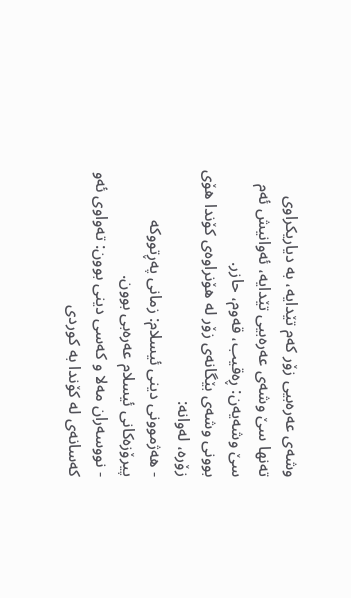وشەی عەرەبیی زۆر کەم تێدایە، بە دیاریکراوی تەنها سێ وشەی عەرەبیی تێدایە، ئەوانیش ئەم سێ وشەیەن: ڕەقیب، قەوم، حازر.
بوونی وشەی بێگانەی زۆر لە هۆنراوەی کۆندا هۆی زۆرە، لەوانە:
- هەژموونی دینی ئیسلام: زمانی پەڕتووکە پیرۆزەکانی ئیسلام عەرەبی بوون.
- نووسەران مەلا و کەسی دینی بوون: تەواوی ئەو کەسانەی لە کۆندا بە کوردی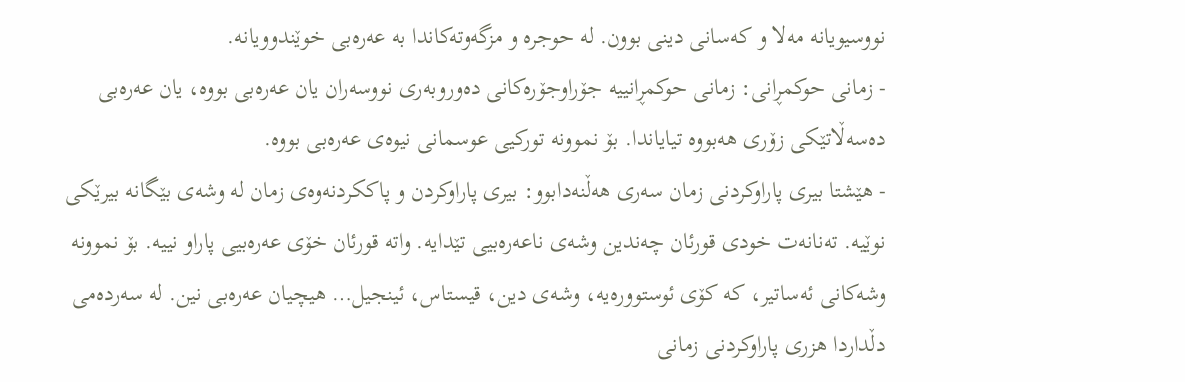نووسیویانە مەلا و کەسانی دینی بوون. لە حوجرە و مزگەوتەکاندا بە عەرەبی خوێندوویانە.
- زمانی حوکمڕانی: زمانی حوکمڕانییە جۆراوجۆرەکانی دەوروبەری نووسەران یان عەرەبی بووە، یان عەرەبی دەسەڵاتێکی زۆری هەبووە تیایاندا. بۆ نموونە تورکیی عوسمانی نیوەی عەرەبی بووە.
- هێشتا بیری پاراوکردنی زمان سەری هەڵنەدابوو: بیری پاراوکردن و پاککردنەوەی زمان لە وشەی بێگانە بیرێکی نوێیە. تەنانەت خودی قورئان چەندین وشەی ناعەرەبیی تێدایە. واتە قورئان خۆی عەرەبیی پاراو نییە. بۆ نموونە وشەکانی ئەساتیر، کە کۆی ئوستوورەیە، وشەی دین، قیستاس، ئینجیل… هیچیان عەرەبی نین. لە سەردەمی دڵداردا هزری پاراوکردنی زمانی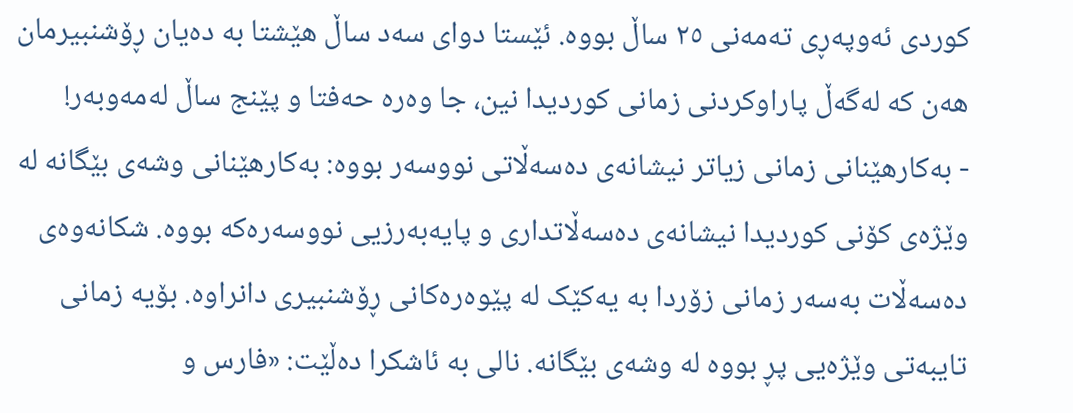کوردی ئەوپەڕی تەمەنی ٢٥ ساڵ بووە. ئێستا دوای سەد ساڵ هێشتا بە دەیان ڕۆشنبیرمان هەن کە لەگەڵ پاراوکردنی زمانی کوردیدا نین، جا وەرە حەفتا و پێنج ساڵ لەمەوبەر!
- بەکارهێنانی زمانی زیاتر نیشانەی دەسەڵاتی نووسەر بووە: بەکارهێنانی وشەی بێگانە لە وێژەی کۆنی کوردیدا نیشانەی دەسەڵاتداری و پایەبەرزیی نووسەرەکە بووە. شکانەوەی دەسەڵات بەسەر زمانی زۆردا بە یەکێک لە پێوەرەکانی ڕۆشنبیری دانراوە. بۆیە زمانی تایبەتی وێژەیی پڕ بووە لە وشەی بێگانە. نالی بە ئاشکرا دەڵێت: «فارس و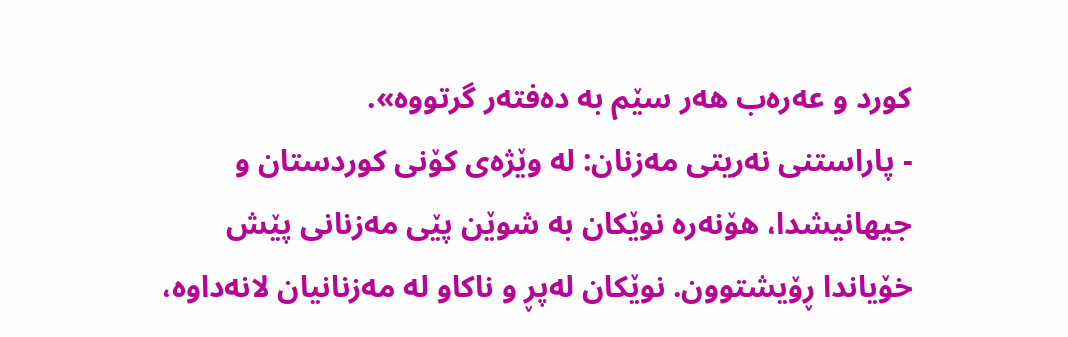کورد و عەرەب هەر سێم بە دەفتەر گرتووە».
- پاراستنی نەریتی مەزنان: لە وێژەی کۆنی کوردستان و جیهانیشدا، هۆنەرە نوێکان بە شوێن پێی مەزنانی پێش خۆیاندا ڕۆیشتوون. نوێکان لەپڕ و ناکاو لە مەزنانیان لانەداوە،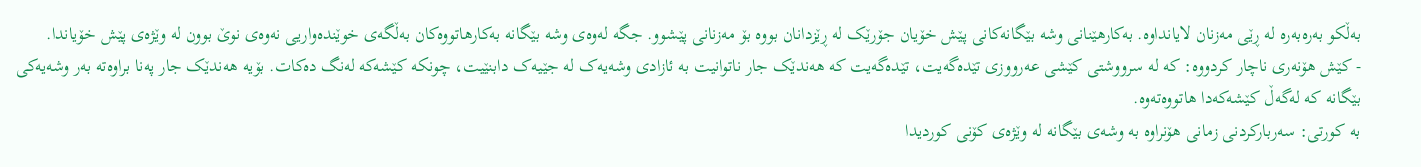بەڵکو بەرەبەرە لە ڕێی مەزنان لایانداوە. بەکارهێنانی وشە بێگانەکانی پێش خۆیان جۆرێک لە ڕێزدانان بووە بۆ مەزنانی پێشوو. جگە لەوەی وشە بێگانە بەکارهاتووەکان بەڵگەی خوێندەواریی نەوەی نوێ بوون لە وێژەی پێش خۆیاندا.
- کێش هۆنەری ناچار کردووە: کە لە سرووشتی کێشی عەرووزی تێدەگەیت، تێدەگەیت کە هەندێک جار ناتوانیت بە ئازادی وشەیەک لە جێیەک دابنێیت، چونکە کێشەکە لەنگ دەکات. بۆیە هەندێک جار پەنا براوەتە بەر وشەیەکی بێگانە کە لەگەڵ کێشەکەدا هاتووەتەوە.
بە کورتی: سەربارکردنی زمانی هۆنراوە بە وشەی بێگانە لە وێژەی کۆنی کوردیدا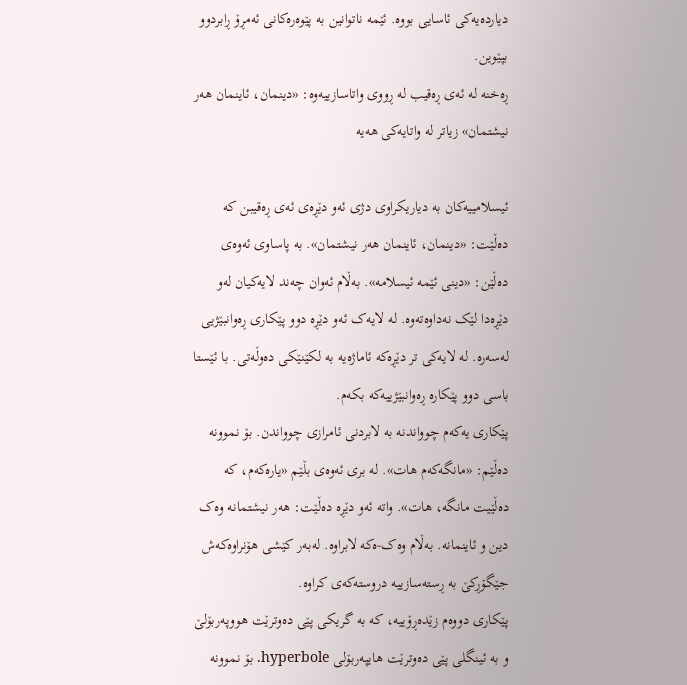دیاردەیەکی ئاسایی بووە. ئێمە ناتوانین بە پێوەرەکانی ئەمڕۆ ڕابردوو بپێوین.
ڕەخنە لە ئەی ڕەقیب لە ڕووی واتاسازییەوە: «دینمان، ئاینمان هەر نیشتمان» زیاتر لە واتایەکی هەیە

ئیسلامییەکان بە دیاریکراوی دژی ئەو دێڕەی ئەی ڕەقیبن کە دەڵێت: «دینمان، ئاینمان هەر نیشتمان». بە پاساوی ئەوەی دەڵێن: «دینی ئێمە ئیسلامە». بەڵام ئەوان چەند لایەکیان لەو دێڕەدا لێک نەداوەتەوە. لە لایەک ئەو دێڕە دوو پێکاری ڕەوانبێژیی لەسەرە. لە لایەکی تر دێڕەکە ئاماژەیە بە لکێنێکی دەوڵەتی. با ئێستا باسی دوو پێکارە ڕەوانبێژییەکە بکەم.
پێکاری یەکەم چوواندنە بە لابردنی ئامرازی چوواندن. بۆ نموونە دەڵێم: «مانگەکەم هات». لە بری ئەوەی بڵێم «یارەکەم، کە دەڵێیت مانگە، هات». واتە ئەو دێڕە دەڵێت: هەر نیشتمانە وەک دین و ئاینمانە. بەڵام وەک-ەکە لابراوە. لەبەر کێشی هۆنراوەکەش جێگۆڕکێ بە ڕستەسازییە دروستەکەی کراوە.
پێکاری دووەم زێدەڕۆییە، کە بە گریکی پێی دەوترێت هووپەربۆلێ و بە ئینگلی پێی دەوترێت هایپەربۆلی hyperbole. بۆ نموونە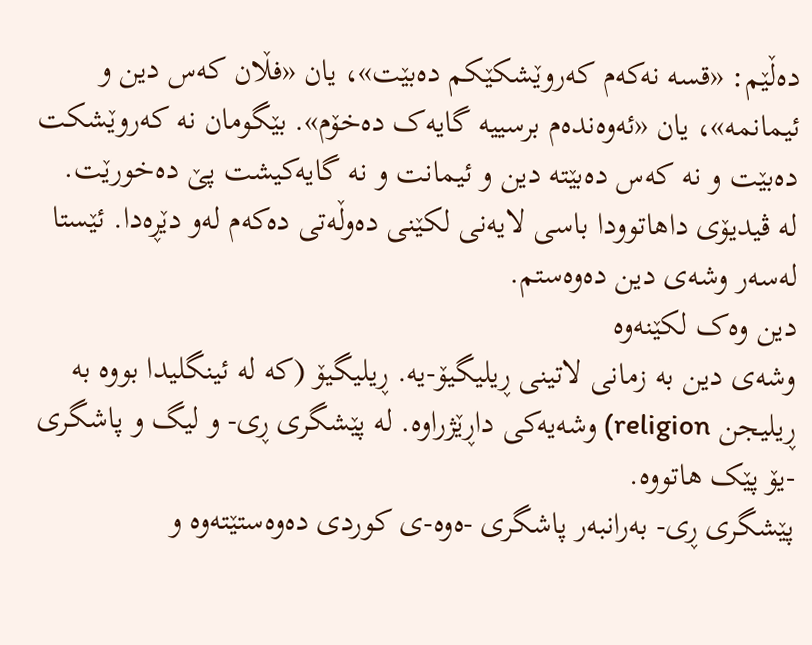دەڵێم: «قسە نەکەم کەروێشکێکم دەبێت»، یان «فڵان کەس دین و ئیمانمە»، یان «ئەوەندەم برسییە گایەک دەخۆم». بێگومان نە کەروێشکت دەبێت و نە کەس دەبێتە دین و ئیمانت و نە گایەکیشت پێ دەخورێت.
لە ڤیدیۆی داهاتوودا باسی لایەنی لکێنی دەوڵەتی دەکەم لەو دێڕەدا. ئێستا لەسەر وشەی دین دەوەستم.
دین وەک لکێنەوە
وشەی دین بە زمانی لاتینی ڕیلیگیۆ-یە. ڕیلیگیۆ (کە لە ئینگلیدا بووە بە ڕیلیجن religion) وشەیەکی داڕێژراوە. لە پێشگری ڕی- و لیگ و پاشگری -یۆ پێک هاتووە.
پێشگری ڕی- بەرانبەر پاشگری -ەوە-ی کوردی دەوەستێتەوە و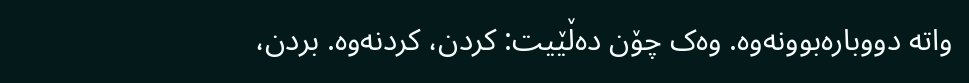واتە دووبارەبوونەوە. وەک چۆن دەڵێیت: کردن، کردنەوە. بردن،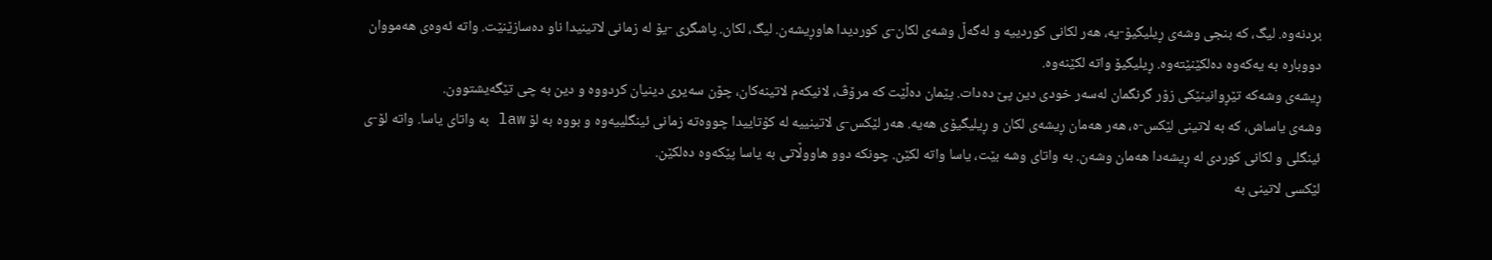بردنەوە. لیگ، کە بنجی وشەی ڕیلیگیۆ-یە، هەر لکانی کوردییە و لەگەڵ وشەی لکان-ی کوردیدا هاوڕیشەن. لیگ، لکان. پاشگری -یۆ لە زمانی لاتینیدا ناو دەسازێنێت. واتە ئەوەی هەمووان دووبارە بە یەکەوە دەلکێنێتەوە. ڕیلیگیۆ واتە لکێنەوە.
ڕیشەی وشەکە تێڕوانینێکی زۆر گرنگمان لەسەر خودی دین پێ دەدات. پێمان دەڵێت کە مرۆڤ، لانیکەم لاتینەکان، چۆن سەیری دینیان کردووە و دین بە چی تێگەیشتوون.
وشەی یاساش، کە بە لاتینی لێکس-ە، هەر هەمان ڕیشەی لکان و ڕیلیگیۆی هەیە. هەر لێکس-ی لاتینییە لە کۆتاییدا چووەتە زمانی ئینگلییەوە و بووە بە لۆ law بە واتای یاسا. واتە لۆ-ی ئینگلی و لکانی کوردی لە ڕیشەدا هەمان وشەن. بە واتای وشە بێت، یاسا واتە لکێن. چونکە دوو هاووڵاتی بە یاسا پێکەوە دەلکێن.
لێکسی لاتینی بە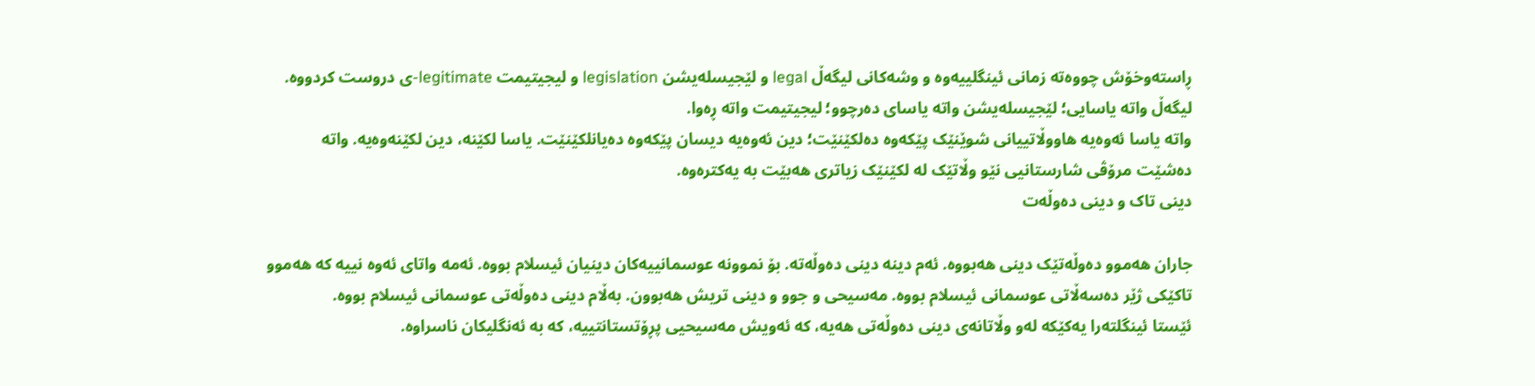ڕاستەوخۆش چووەتە زمانی ئینگلییەوە و وشەکانی لیگەڵ legal و لێجیسلەیشن legislation و لیجیتیمت legitimate-ی دروست کردووە. لیگەڵ واتە یاسایی؛ لێجیسلەیشن واتە یاسای دەرچوو؛ لیجیتیمت واتە ڕەوا.
واتە یاسا ئەوەیە هاووڵاتییانی شوێنێک پێکەوە دەلکێنێت؛ دین ئەوەیە دیسان پێکەوە دەیانلکێنێت. یاسا لکێنە، دین لکێنەوەیە. واتە دەشێت مرۆڤی شارستانیی نێو وڵاتێک لە لکێنێک زیاتری هەبێت بە یەکترەوە.
دینی تاک و دینی دەوڵەت

جاران هەموو دەوڵەتێک دینی هەبووە. ئەم دینە دینی دەوڵەتە. بۆ نموونە عوسمانییەکان دینیان ئیسلام بووە. ئەمە واتای ئەوە نییە کە هەموو تاکێکی ژێر دەسەڵاتی عوسمانی ئیسلام بووە. مەسیحی و جوو و دینی تریش هەبوون. بەڵام دینی دەوڵەتی عوسمانی ئیسلام بووە.
ئێستا ئینگلتەرا یەکێکە لەو وڵاتانەی دینی دەوڵەتی هەیە، کە ئەویش مەسیحیی پڕۆتستانتییە، کە بە ئەنگلیکان ناسراوە.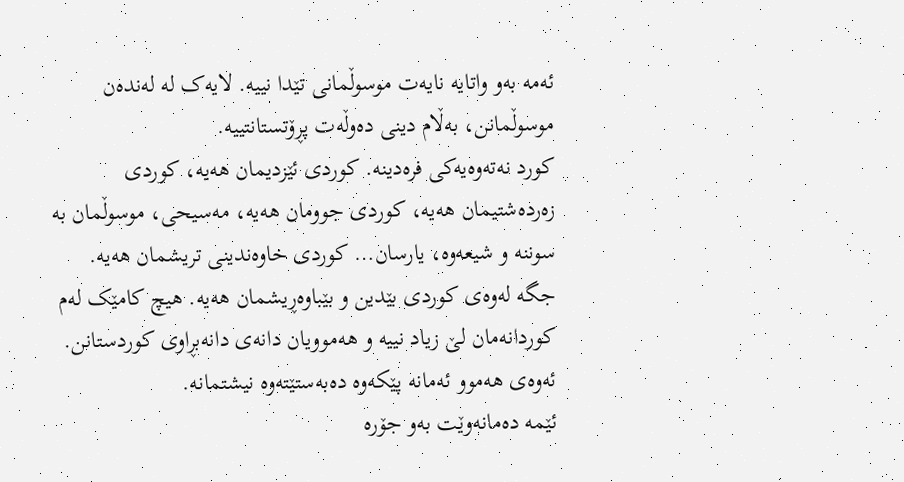ئەمە بەو واتایە نایەت موسوڵمانی تێدا نییە. لایەک لە لەندەن موسوڵمانن، بەڵام دینی دەوڵەت پڕۆتستانتییە.
کورد نەتەوەیەکی فرەدینە. کوردی ئێزدیمان هەیە، کوردی زەردەشتیمان هەیە، کوردی جوومان هەیە، مەسیحی، موسوڵمان بە سوننە و شیعەوە، یارسان… کوردی خاوەندینی تریشمان هەیە. جگە لەوەی کوردی بێدین و بێباوەڕیشمان هەیە. هیچ کامێک لەم کوردانەمان لێ زیاد نییە و هەموویان دانەی دانەبڕاوی کوردستانن. ئەوەی هەموو ئەمانە پێکەوە دەبەستێتەوە نیشتمانە.
ئێمە دەمانەوێت بەو جۆرە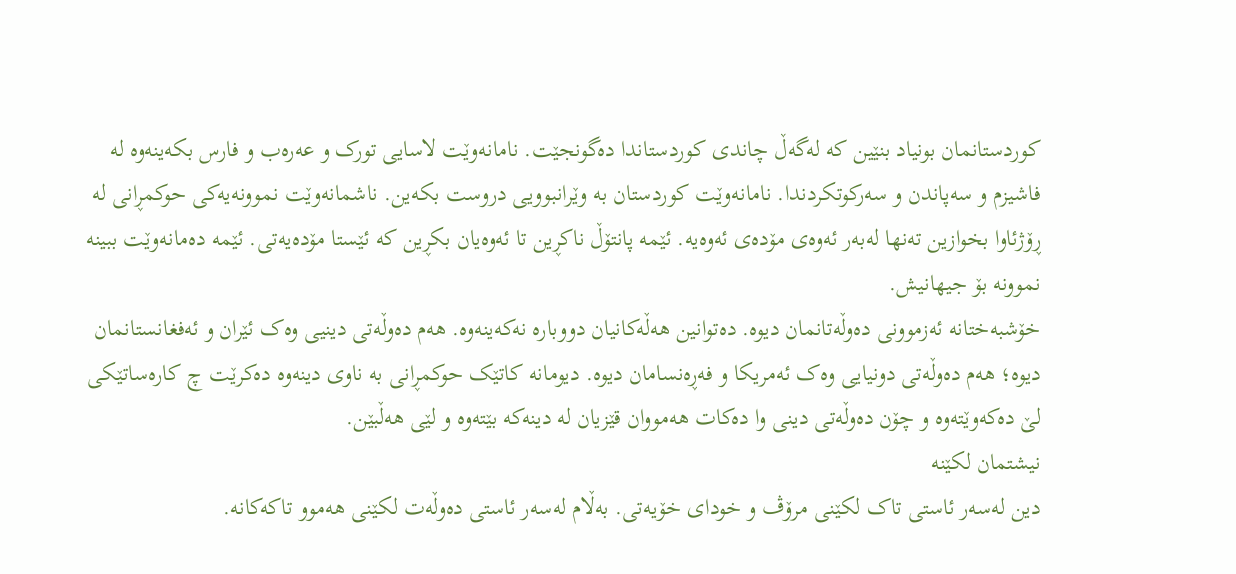کوردستانمان بونیاد بنێین کە لەگەڵ چاندی کوردستاندا دەگونجێت. نامانەوێت لاسایی تورک و عەرەب و فارس بکەینەوە لە فاشیزم و سەپاندن و سەرکوتکردندا. نامانەوێت کوردستان بە وێرانبوویی دروست بکەین. ناشمانەوێت نموونەیەکی حوکمڕانی لە ڕۆژئاوا بخوازین تەنها لەبەر ئەوەی مۆدەی ئەوەیە. ئێمە پانتۆڵ ناکڕین تا ئەوەیان بکڕین کە ئێستا مۆدەیەتی. ئێمە دەمانەوێت ببینە نموونە بۆ جیهانیش.
خۆشبەختانە ئەزموونی دەوڵەتانمان دیوە. دەتوانین هەڵەکانیان دووبارە نەکەینەوە. هەم دەوڵەتی دینیی وەک ئێران و ئەفغانستانمان دیوە؛ هەم دەوڵەتی دونیایی وەک ئەمریکا و فەڕەنسامان دیوە. دیومانە کاتێک حوکمڕانی بە ناوی دینەوە دەکرێت چ کارەساتێکی لێ دەکەوێتەوە و چۆن دەوڵەتی دینی وا دەکات هەمووان قێزیان لە دینەکە بێتەوە و لێی هەڵبێن.
نیشتمان لکێنە
دین لەسەر ئاستی تاک لکێنی مرۆڤ و خودای خۆیەتی. بەڵام لەسەر ئاستی دەوڵەت لکێنی هەموو تاکەکانە.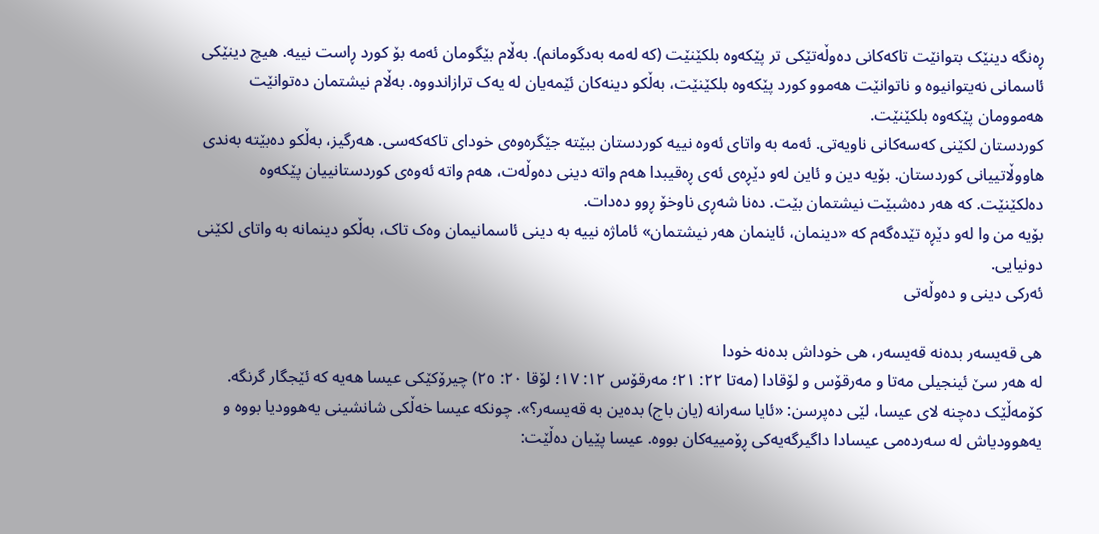ڕەنگە دینێک بتوانێت تاکەکانی دەوڵەتێکی تر پێکەوە بلکێنێت (کە لەمە بەدگومانم). بەڵام بێگومان ئەمە بۆ کورد ڕاست نییە. هیچ دینێکی ئاسمانی نەیتوانیوە و ناتوانێت هەموو کورد پێکەوە بلکێنێت، بەڵکو دینەکان ئێمەیان لە یەک ترازاندووە. بەڵام نیشتمان دەتوانێت هەموومان پێکەوە بلکێنێت.
کوردستان لکێنی کەسەکانی ناویەتی. ئەمە بە واتای ئەوە نییە کوردستان ببێتە جێگرەوەی خودای تاکەکەسی. هەرگیز، بەڵکو دەبێتە بەندی هاووڵاتییانی کوردستان. بۆیە دین و ئاین لەو دێڕەی ئەی ڕەقیبدا هەم واتە دینی دەوڵەت، هەم واتە ئەوەی کوردستانییان پێکەوە دەلکێنێت. کە هەر دەشبێت نیشتمان بێت. دەنا شەڕی ناوخۆ ڕوو دەدات.
بۆیە من وا لەو دێڕە تێدەگەم کە «دینمان، ئاینمان هەر نیشتمان» ئاماژە نییە بە دینی ئاسمانیمان وەک تاک، بەڵکو دینمانە بە واتای لکێنی دونیایی.
ئەرکی دینی و دەوڵەتی

هی قەیسەر بدەنە قەیسەر، هی خوداش بدەنە خودا
لە هەر سێ ئینجیلی مەتا و مەرقۆس و لۆقادا (مەتا ٢٢: ٢١؛ مەرقۆس ١٢: ١٧؛ لۆقا ٢٠: ٢٥) چیرۆکێکی عیسا هەیە کە ئێجگار گرنگە. کۆمەڵێک دەچنە لای عیسا، لێی دەپرسن: «ئایا سەرانە (یان باج) بدەین بە قەیسەر؟». چونکە عیسا خەڵکی شانشینی یەهوودیا بووە و یەهوودیاش لە سەردەمی عیسادا داگیرگەیەکی ڕۆمییەکان بووە. عیسا پێیان دەڵێت: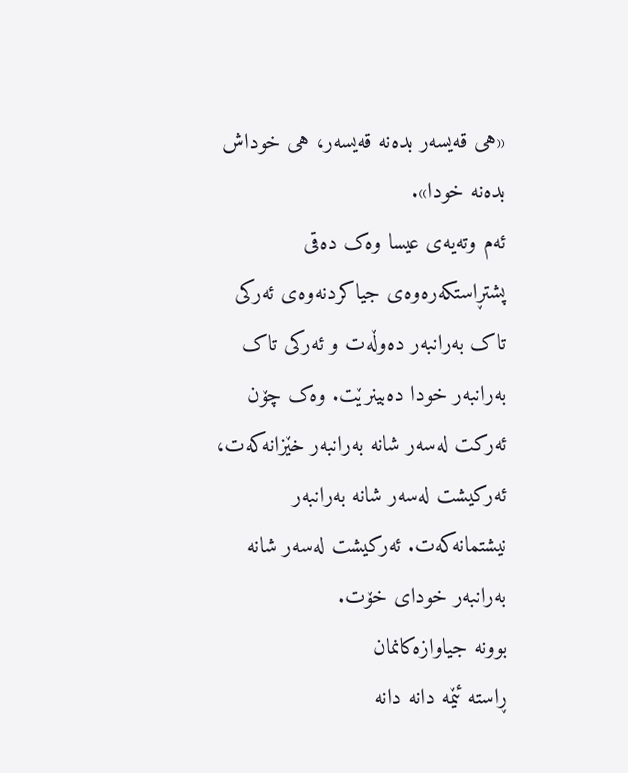«هی قەیسەر بدەنە قەیسەر، هی خوداش بدەنە خودا».
ئەم وتەیەی عیسا وەک دەقی پشتڕاستکەرەوەی جیاکردنەوەی ئەرکی تاک بەرانبەر دەوڵەت و ئەرکی تاک بەرانبەر خودا دەبینرێت. وەک چۆن ئەرکت لەسەر شانە بەرانبەر خێزانەکەت، ئەرکیشت لەسەر شانە بەرانبەر نیشتمانەکەت. ئەرکیشت لەسەر شانە بەرانبەر خودای خۆت.
بوونە جیاوازەکانمان
ڕاستە ئێمە دانە دانە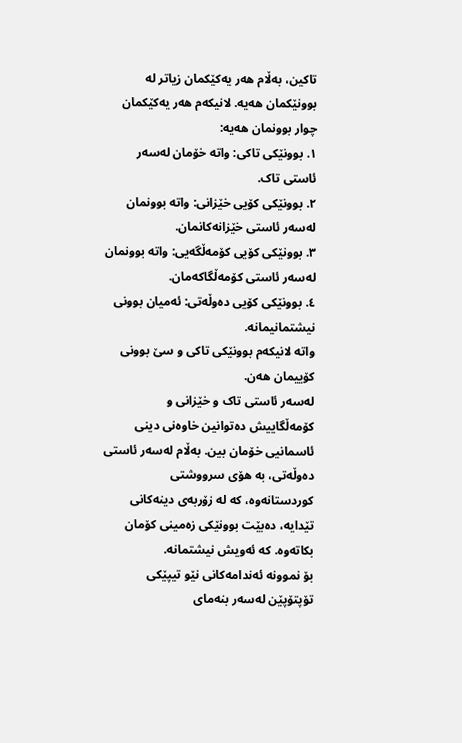تاکین، بەڵام هەر یەکێکمان زیاتر لە بوونێکمان هەیە. لانیکەم هەر یەکێکمان چوار بوونمان هەیە:
١. بوونێکی تاکی: واتە خۆمان لەسەر ئاستی تاک.
٢. بوونێکی کۆیی خێزانی: واتە بوونمان لەسەر ئاستی خێزانەکانمان.
٣. بوونێکی کۆیی کۆمەڵگەیی: واتە بوونمان لەسەر ئاستی کۆمەڵگاکەمان.
٤. بوونێکی کۆیی دەوڵەتی: ئەمیان بوونی نیشتمانیمانە.
واتە لانیکەم بوونێکی تاکی و سێ بوونی کۆییمان هەن.
لەسەر ئاستی تاک و خێزانی و کۆمەڵگاییش دەتوانین خاوەنی دینی ئاسمانیی خۆمان بین. بەڵام لەسەر ئاستی دەوڵەتی، بە هۆی سرووشتی کوردستانەوە، کە لە زۆربەی دینەکانی تێدایە، دەبێت بوونێکی زەمینی کۆمان بکاتەوە. کە ئەویش نیشتمانە.
بۆ نموونە ئەندامەکانی نێو تیپێکی تۆپتۆپێن لەسەر بنەمای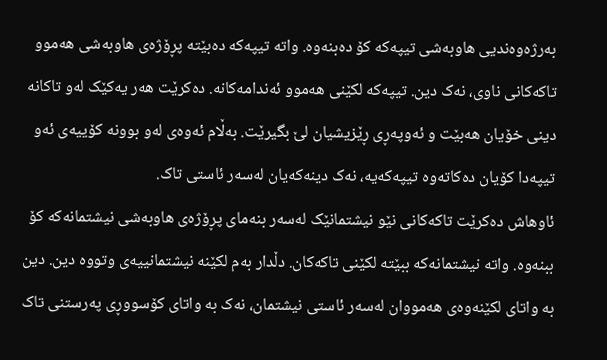بەرژەوەندیی هاوبەشی تیپەکە کۆ دەبنەوە. واتە تیپەکە دەبێتە پڕۆژەی هاوبەشی هەموو تاکەکانی ناوی، نەک دین. تیپەکە لکێنی هەموو ئەندامەکانە. دەکرێت هەر یەکێک لەو تاکانە دینی خۆیان هەبێت و ئەوپەڕی ڕێزیشیان لێ بگیرێت. بەڵام ئەوەی لەو بوونە کۆییەی ئەو تیپەدا کۆیان دەکاتەوە تیپەکەیە، نەک دینەکەیان لەسەر ئاستی تاک.
ئاوهاش دەکرێت تاکەکانی نێو نیشتمانێک لەسەر بنەمای پڕۆژەی هاوبەشی نیشتمانەکە کۆ ببنەوە. واتە نیشتمانەکە ببێتە لکێنی تاکەکان. دڵدار بەم لکێنە نیشتمانییەی وتووە دین. دین بە واتای لکێنەوەی هەمووان لەسەر ئاستی نیشتمان، نەک بە واتای کۆسووڕی پەرستنی تاک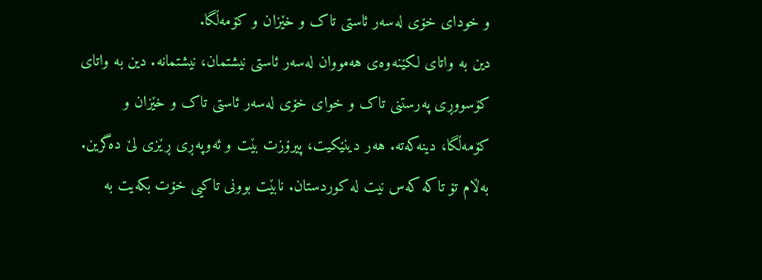و خودای خۆی لەسەر ئاستی تاک و خێزان و کۆمەڵگا.
دین بە واتای لکێنەوەی هەمووان لەسەر ئاستی نیشتمان، نیشتمانە. دین بە واتای کۆسووڕی پەرستنی تاک و خوای خۆی لەسەر ئاستی تاک و خێزان و کۆمەڵگا، دینەکەتە. هەر دینێکیت، پیرۆزت بێت و ئەوپەڕی ڕێزی لێ دەگرین. بەڵام تۆ تاکە کەس نیت لە کوردستان. نابێت بوونی تاکیی خۆت بکەیت بە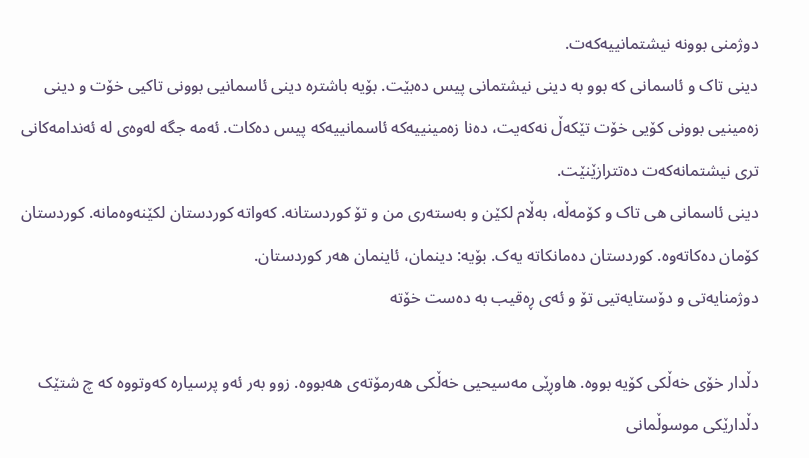دوژمنی بوونە نیشتمانییەکەت.
دینی تاک و ئاسمانی کە بوو بە دینی نیشتمانی پیس دەبێت. بۆیە باشترە دینی ئاسمانیی بوونی تاکیی خۆت و دینی زەمینیی بوونی کۆیی خۆت تێکەڵ نەکەیت، دەنا زەمینییەکە ئاسمانییەکە پیس دەکات. ئەمە جگە لەوەی لە ئەندامەکانی تری نیشتمانەکەت دەتترازێنێت.
دینی ئاسمانی هی تاک و کۆمەڵە، بەڵام لکێن و بەستەری من و تۆ کوردستانە. کەواتە کوردستان لکێنەوەمانە. کوردستان کۆمان دەکاتەوە. کوردستان دەمانکاتە یەک. بۆیە: دینمان، ئاینمان هەر کوردستان.
دوژمنایەتی و دۆستایەتیی تۆ و ئەی ڕەقیب بە دەست خۆتە

دڵدار خۆی خەڵکی کۆیە بووە. هاوڕێی مەسیحیی خەڵکی هەرمۆتەی هەبووە. زوو بەر ئەو پرسیارە کەوتووە کە چ شتێک دڵدارێکی موسوڵمانی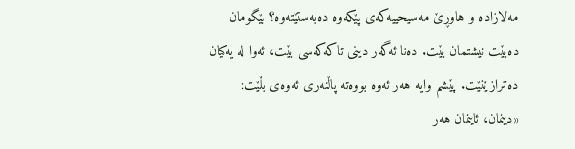مەلازادە و هاوڕێ مەسیحییەکەی پێکەوە دەبەستێتەوە؟ بێگومان دەبێت نیشتمان بێت. دەنا ئەگەر دینی تاکەکەسی بێت، ئەوا لە یەکیان دەترازێنێت. پێشم وایە هەر ئەوە بووەتە پاڵنەری ئەوەی بڵێت: «دینمان، ئاینمان هەر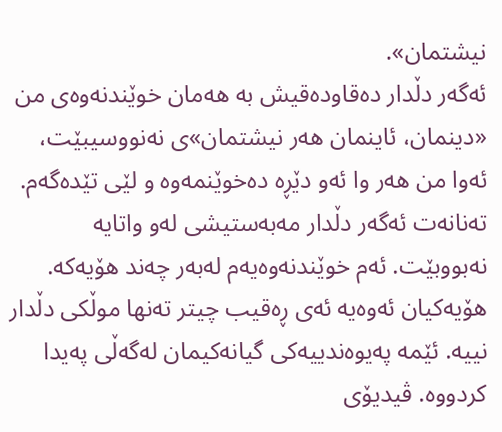نیشتمان».
ئەگەر دڵدار دەقاودەقیش بە هەمان خوێندنەوەی من «دینمان، ئاینمان هەر نیشتمان»ی نەنووسیبێت، ئەوا من هەر وا ئەو دێڕە دەخوێنمەوە و لێی تێدەگەم. تەنانەت ئەگەر دڵدار مەبەستیشی لەو واتایە نەبووبێت. ئەم خوێندنەوەیەم لەبەر چەند هۆیەکە.
هۆیەکیان ئەوەیە ئەی ڕەقیب چیتر تەنها موڵکی دڵدار نییە. ئێمە پەیوەندییەکی گیانەکیمان لەگەڵی پەیدا کردووە. ڤیدیۆی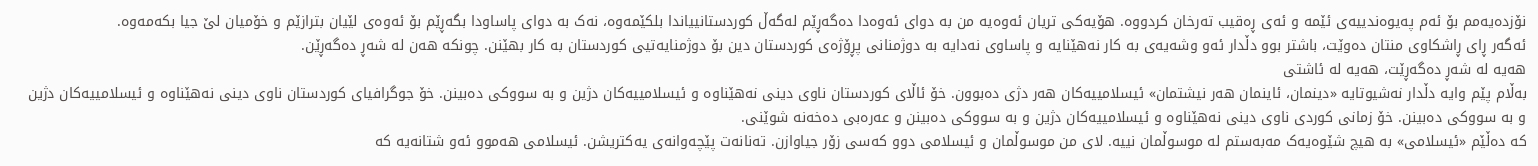نۆزدەیەمم بۆ ئەم پەیوەندییەی ئێمە و ئەی ڕەقیب تەرخان کردووە. هۆیەکی تریان ئەوەیە من بە دوای ئەوەدا دەگەڕێم لەگەڵ کوردستانییاندا بلکێمەوە، نەک بە دوای پاساودا بگەڕێم بۆ ئەوەی لێیان بترازێم و خۆمیان لێ جیا بکەمەوە.
ئەگەر ڕای ڕاشکاوی منتان دەوێت، باشتر بوو دڵدار ئەو وشەیەی بە کار نەهێنایە و پاساوی نەدایە بە دوژمنانی پڕۆژەی کوردستان دین بۆ دوژمنایەتیی کوردستان بە کار بهێنن. چونکە هەن لە شەڕ دەگەڕێن.
هەیە لە شەڕ دەگەڕێت، هەیە لە ئاشتی
بەڵام پێم وایە دڵدار نەشیوتایە «دینمان، ئاینمان هەر نیشتمان» ئیسلامییەکان هەر دژی دەبوون. خۆ ئاڵای کوردستان ناوی دینی نەهێناوە و ئیسلامییەکان دژین و بە سووکی دەبینن. خۆ جوگرافیای کوردستان ناوی دینی نەهێناوە و ئیسلامییەکان دژین و بە سووکی دەبینن. خۆ زمانی کوردی ناوی دینی نەهێناوە و ئیسلامییەکان دژین و بە سووکی دەبینن و عەرەبی دەخەنە شوێنی.
کە دەڵێم «ئیسلامی» بە هیچ شێوەیەک مەبەستم لە موسوڵمان نییە. لای من موسوڵمان و ئیسلامی دوو کەسی زۆر جیاوازن. تەنانەت پێچەوانەی یەکتریشن. ئیسلامی هەموو ئەو شتانەیە کە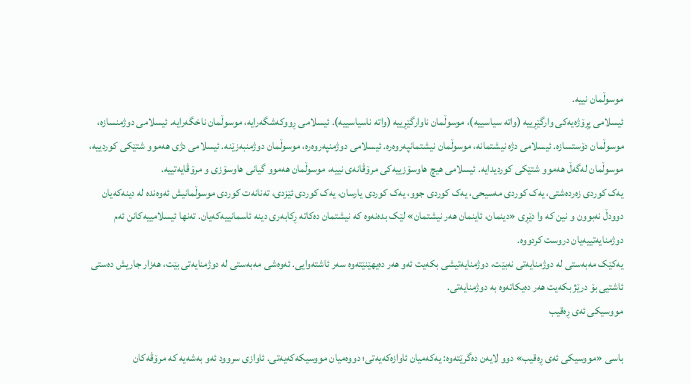موسوڵمان نییە.
ئیسلامی پڕۆژەیەکی وارگێڕییە (واتە سیاسییە)، موسوڵمان ناوارگێڕییە (واتە ناسیاسییە). ئیسلامی ڕووکەشگەرایە، موسوڵمان ناخگەرایە. ئیسلامی دوژمنسازە، موسوڵمان دۆستسازە. ئیسلامی دژە نیشتمانە، موسوڵمان نیشتمانپەروەرە. ئیسلامی دوژمنپەروەرە، موسوڵمان دوژمنبەزێنە. ئیسلامی دژی هەموو شتێکی کوردییە، موسوڵمان لەگەڵ هەموو شتێکی کوردیدایە. ئیسلامی هیچ هاوسۆزییەکی مرۆڤانەی نییە، موسوڵمان هەموو گیانی هاوسۆزی و مرۆڤایەتییە.
یەک کوردی زەردەشتی، یەک کوردی مەسیحی، یەک کوردی جوو، یەک کوردی یارسان، یەک کوردی ئێزدی، تەنانەت کوردی موسوڵمانیش ئەوەندە لە دینەکەیان دوودڵ نەبوون و نین کە وا دێڕی «دینمان، ئاینمان هەر نیشتمان» لێک بدەنەوە کە نیشتمان دەکاتە ڕکابەری دینە ئاسمانییەکەیان. تەنها ئیسلامییەکانن ئەم دوژمنایەتییەیان دروست کردووە.
یەکێک مەبەستی لە دوژمنایەتی نەبێت، دوژمنایەتیشی بکەیت ئەو هەر دەیهێنێتەوە سەر ئاشتەوایی. ئەوەشی مەبەستی لە دوژمنایەتی بێت، هەزار جاریش دەستی ئاشتیی بۆ درێژ بکەیت هەر دەیکاتەوە بە دوژمنایەتی.
مووسیکی ئەی ڕەقیب

باسی «مووسیکی ئەی ڕەقیب» دوو لایەن دەگرێتەوە: یەکەمیان ئاوازەکەیەتی؛ دووەمیان مووسیکەکەیەتی. ئاوازی سروود ئەو بەشەیە کە مرۆڤەکان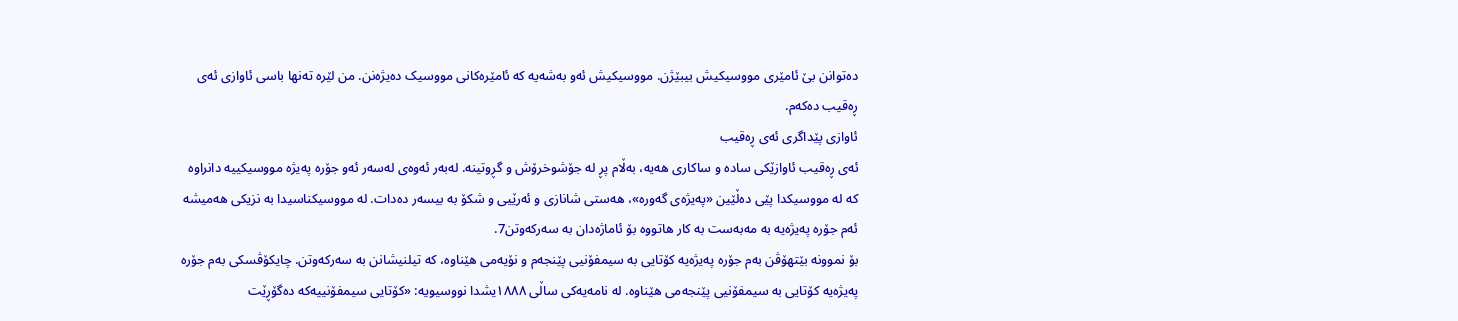دەتوانن بێ ئامێری مووسیکیش بیبێژن. مووسیکیش ئەو بەشەیە کە ئامێرەکانی مووسیک دەیژەنن. من لێرە تەنها باسی ئاوازی ئەی ڕەقیب دەکەم.
ئاوازی پێداگری ئەی ڕەقیب
ئەی ڕەقیب ئاوازێکی سادە و ساکاری هەیە، بەڵام پڕ لە جۆشوخرۆش و گڕوتینە. لەبەر ئەوەی لەسەر ئەو جۆرە پەیژە مووسیکییە دانراوە کە لە مووسیکدا پێی دەڵێین «پەیژەی گەورە»، هەستی شانازی و ئەرێیی و شکۆ بە بیسەر دەدات. لە مووسیکناسیدا بە نزیکی هەمیشە ئەم جۆرە پەیژەیە بە مەبەست بە کار هاتووە بۆ ئاماژەدان بە سەرکەوتن7.
بۆ نموونە بێتهۆڤن بەم جۆرە پەیژەیە کۆتایی بە سیمفۆنیی پێنجەم و نۆیەمی هێناوە، کە تیلنیشانن بە سەرکەوتن. چایکۆڤسکی بەم جۆرە پەیژەیە کۆتایی بە سیمفۆنیی پێنجەمی هێناوە. لە نامەیەکی ساڵی ١٨٨٨یشدا نووسیویە: «کۆتایی سیمفۆنییەکە دەگۆڕێت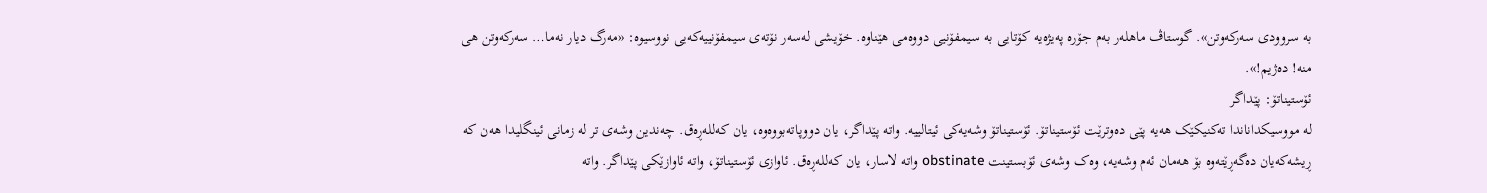بە سروودی سەرکەوتن». گوستاڤ ماهلەر بەم جۆرە پەیژەیە کۆتایی بە سیمفۆنیی دووەمی هێناوە. خۆیشی لەسەر نۆتەی سیمفۆنییەکەیی نووسیوە: «مەرگ دیار نەما… سەرکەوتن هی منە! دەژیم!».
ئۆستیناتۆ: پێداگر
لە مووسیکداناندا تەکنیکێک هەیە پێی دەوترێت ئۆستیناتۆ. ئۆستیناتۆ وشەیەکی ئیتالییە. واتە پێداگر، یان دووپاتەبووەوە، یان کەللەڕەق. چەندین وشەی تر لە زمانی ئینگلیدا هەن کە ڕیشەکەیان دەگەڕێتەوە بۆ هەمان ئەم وشەیە، وەک وشەی ئۆبستینت obstinate واتە لاسار، یان کەللەڕەق. ئاوازی ئۆستیناتۆ، واتە ئاوازێکی پێداگر. واتە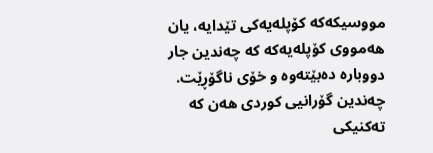مووسیکەکە کۆپلەیەکی تێدایە، یان هەمووی کۆپلەیەکە کە چەندین جار دووبارە دەبێتەوە و خۆی ناگۆڕێت.
چەندین گۆرانیی کوردی هەن کە تەکنیکی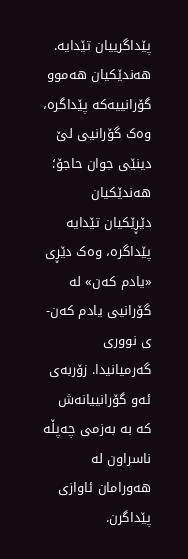پێداگرییان تێدایە. هەندێکیان هەموو گۆرانییەکە پێداگرە، وەک گۆرانیی لێ دینێی جوان حاجۆ؛ هەندێکیان دێڕێکیان تێدایە پێداگرە، وەک دێڕی «یادم کەن» لە گۆرانیی یادم کەن-ی نووری گەرمیانیدا. زۆربەی ئەو گۆرانییانەش کە بە بەزمی چەپڵە ناسراون لە هەورامان ئاوازی پێداگرن.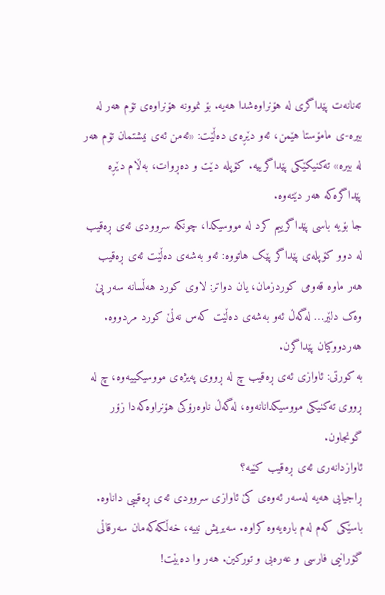تەنانەت پێداگری لە هۆنراوەشدا هەیە. بۆ نموونە هۆنراوەی تۆم هەر لە بیرە-ی مامۆستا هێمن، ئەو دێڕەی دەڵێت: «ئەمن ئەی نیشتمان تۆم هەر لە بیرە» تەکنیکێکی پێداگرییە. کۆپلە دێت و دەڕوات، بەڵام دێڕە پێداگرەکە هەر دێتەوە.
جا بۆیە باسی پێداگرییم کرد لە مووسیکدا، چونکە سروودی ئەی ڕەقیب لە دوو کۆپلەی پێداگر پێک هاتووە: ئەو بەشەی دەڵێت ئەی ڕەقیب هەر ماوە قەومی کوردزمان، یان دواتر: لاوی کورد هەڵسانە سەر پێ وەک دلێر… لەگەڵ ئەو بەشەی دەڵێت کەس نەڵێ کورد مردووە. هەردووکیان پێداگرن.
بە کورتی: ئاوازی ئەی ڕەقیب چ لە ڕووی پەیژەی مووسیکییەوە، چ لە ڕووی تەکنیکی مووسیکدانانەوە، لەگەڵ ناوەرۆکی هۆنراوەکەدا زۆر گونجاون.
ئاوازدانەری ئەی ڕەقیب کێیە؟
ڕاجیایی هەیە لەسەر ئەوەی کێ ئاوازی سروودی ئەی ڕەقیبی داناوە. باسێکی کەم لەم بارەیەوە کراوە. سەیریش نییە، خەڵکەکەمان سەرقاڵی گۆرانیی فارسی و عەرەبی و تورکین. هەر وا دەبێت!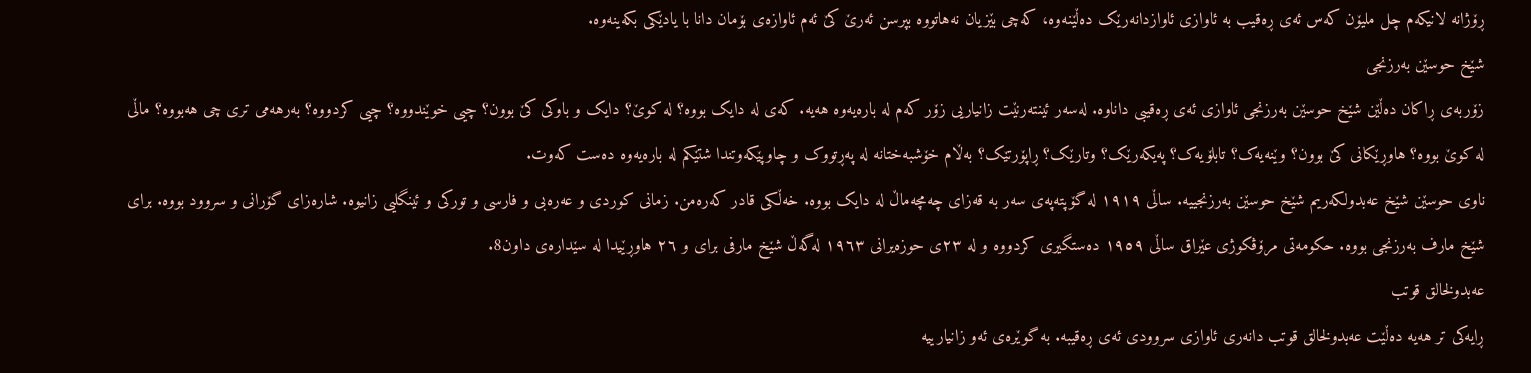ڕۆژانە لانیکەم چل ملیۆن کەس ئەی ڕەقیب بە ئاوازی ئاوازدانەرێک دەڵێنەوە، کەچی بێزیان نەهاتووە بپرسن ئەرێ کێ ئەم ئاوازەی بۆمان دانا با یادێکی بکەینەوە.
شێخ حوسێن بەرزنجی
زۆربەی ڕاکان دەڵێن شێخ حوسێن بەرزنجی ئاوازی ئەی ڕەقیبی داناوە. لەسەر ئینتەرنێت زانیاریی زۆر کەم لە بارەیەوە هەیە. کەی لە دایک بووە؟ لە کوێ؟ دایک و باوکی کێ بوون؟ چیی خوێندووە؟ چیی کردووە؟ بەرهەمی تری چی هەبووە؟ ماڵی لە کوێ بووە؟ هاوڕێکانی کێ بوون؟ وێنەیەک؟ تابلۆیەک؟ پەیکەرێک؟ وتارێک؟ ڕاپۆرتێک؟ بەڵام خۆشبەختانە لە پەڕتووک و چاوپێکەوتندا شتێکم لە بارەیەوە دەست کەوت.
ناوی حوسێن شێخ عەبدولکەریم شێخ حوسێن بەرزنجییە. ساڵی ١٩١٩ لە گۆپتەپەی سەر بە قەزای چەمچەماڵ لە دایک بووە. خەڵکی قادر کەرەمن. زمانی کوردی و عەرەبی و فارسی و تورکی و ئینگلیی زانیوە. شارەزای گۆرانی و سروود بووە. برای شێخ مارف بەرزنجی بووە. حکومەتی مرۆڤکوژی عێراق ساڵی ١٩٥٩ دەستگیری کردووە و لە ٢٣ی حوزەیرانی ١٩٦٣ لەگەڵ شێخ مارفی برای و ٢٦ هاوڕێیدا لە سێدارەی داون8.
عەبدولخالق قوتب
ڕایەکی تر هەیە دەڵێت عەبدولخالق قوتب دانەری ئاوازی سروودی ئەی ڕەقیبە. بە گوێرەی ئەو زانیارییە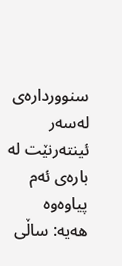سنووردارەی لەسەر ئینتەرنێت لە بارەی ئەم پیاوەوە هەیە: ساڵی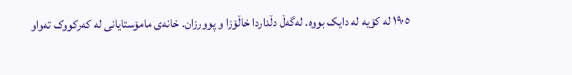١٩٠٥ لە کۆیە لە دایک بووە. لەگەڵ دڵداردا خاڵۆزا و پوورزان. خانەی مامۆستایانی لە کەرکووک تەواو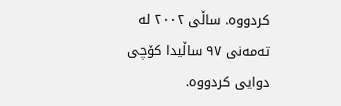کردووە. ساڵی ٢٠٠٢ لە تەمەنی ٩٧ ساڵیدا کۆچی دوایی کردووە.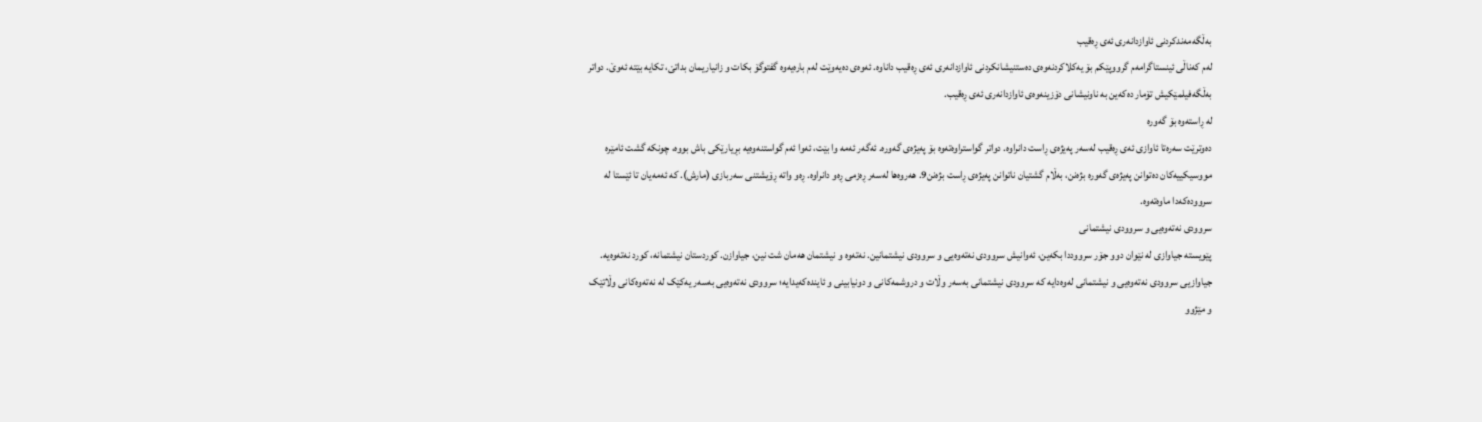بەڵگەمەندکردنی ئاوازدانەری ئەی ڕەقیب
لەم کەناڵی ئینستاگرامەم گرووپێکم بۆ یەکلاکردنەوەی دەستنیشانکردنی ئاوازدانەری ئەی ڕەقیب داناوە. ئەوەی دەیەوێت لەم بارەیەوە گفتوگۆ بکات و زانیاریمان بداتێ، تکایە بێتە ئەوێ. دواتر بەڵگەفیلمێکیش تۆمار دەکەین بە ناونیشانی دۆزینەوەی ئاوازدانەری ئەی ڕەقیب.
لە ڕاستەوە بۆ گەورە
دەوترێت سەرەتا ئاوازی ئەی ڕەقیب لەسەر پەیژەی ڕاست دانراوە. دواتر گواستراوەتەوە بۆ پەیژەی گەورە. ئەگەر ئەمە وا بێت، ئەوا ئەم گواستنەوەیە بڕیارێکی باش بووە، چونکە گشت ئامێرە مووسیکییەکان دەتوانن پەیژەی گەورە بژەنن، بەڵام گشتیان ناتوانن پەیژەی ڕاست بژەنن9. هەروەها لەسەر ڕەزمی ڕەو دانراوە. ڕەو واتە ڕۆیشتنی سەربازی (مارش). کە ئەمەیان تا ئێستا لە سروودەکەدا ماوەتەوە.
سروودی نەتەوەیی و سروودی نیشتمانی
پێویستە جیاوازی لە نێوان دوو جۆر سرووددا بکەین، ئەوانیش سروودی نەتەوەیی و سروودی نیشتمانین. نەتەوە و نیشتمان هەمان شت نین، جیاوازن. کوردستان نیشتمانە، کورد نەتەوەیە.
جیاوازیی سروودی نەتەوەیی و نیشتمانی لەوەدایە کە سروودی نیشتمانی بەسەر وڵات و دروشمەکانی و دونیابینی و ئایندەکەیدایە؛ سروودی نەتەوەیی بەسەر یەکێک لە نەتەوەکانی وڵاتێک و مێژوو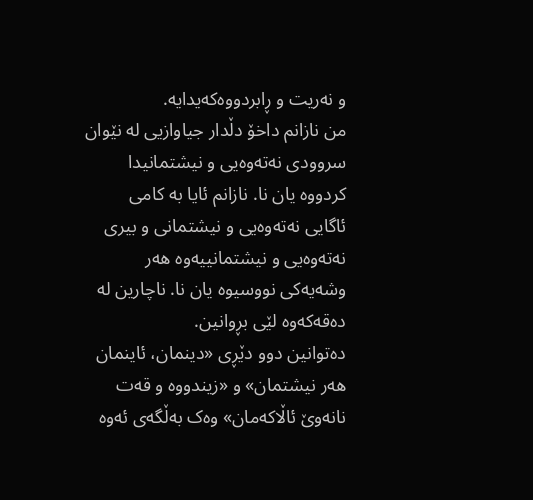و نەریت و ڕابردووەکەیدایە.
من نازانم داخۆ دڵدار جیاوازیی لە نێوان سروودی نەتەوەیی و نیشتمانیدا کردووە یان نا. نازانم ئایا بە کامی ئاگایی نەتەوەیی و نیشتمانی و بیری نەتەوەیی و نیشتمانییەوە هەر وشەیەکی نووسیوە یان نا. ناچارین لە دەقەکەوە لێی بڕوانین.
دەتوانین دوو دێڕی «دینمان، ئاینمان هەر نیشتمان» و «زیندووە و قەت نانەوێ ئاڵاکەمان» وەک بەڵگەی ئەوە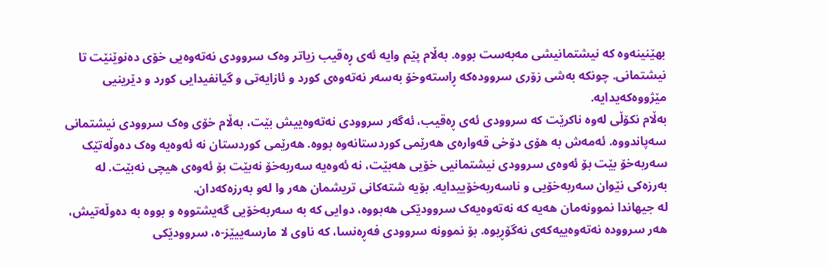بهێنینەوە کە نیشتمانیشی مەبەست بووە. بەڵام پێم وایە ئەی ڕەقیب زیاتر وەک سروودی نەتەوەیی خۆی دەنوێنێت تا نیشتمانی. چونکە بەشی زۆری سروودەکە ڕاستەوخۆ بەسەر نەتەوەی کورد و ئازایەتی و گیانفیدایی کورد و دێرینیی مێژووەکەیدایە.
بەڵام نکۆڵی لەوە ناکرێت کە سروودی ئەی ڕەقیب، ئەگەر سروودی نەتەوەییش بێت، بەڵام خۆی وەک سروودی نیشتمانی سەپاندووە. ئەمەش بە هۆی دۆخی قەوارەی هەرێمی کوردستانەوە بووە. هەرێمی کوردستان نە ئەوەیە وەک دەوڵەتێک سەربەخۆ بێت بۆ ئەوەی سروودی نیشتمانیی خۆیی هەبێت، نە ئەوەیە سەربەخۆ نەبێت بۆ ئەوەی هیچی نەبێت. لە بەرزەکی نێوان سەربەخۆیی و ناسەربەخۆییدایە. بۆیە شتەکانی تریشمان هەر وا لەو بەرزەکەدان.
لە جیهاندا نموونەمان هەیە کە نەتەوەیەک سروودێکی هەبووە، دوایی کە بە سەربەخۆیی گەیشتووە و بووە بە دەوڵەتیش، هەر سروودە نەتەوەییەکەی نەگۆڕیوە. بۆ نموونە سروودی فەڕەنسا، کە ناوی لا مارسەییێز-ە، سروودێکی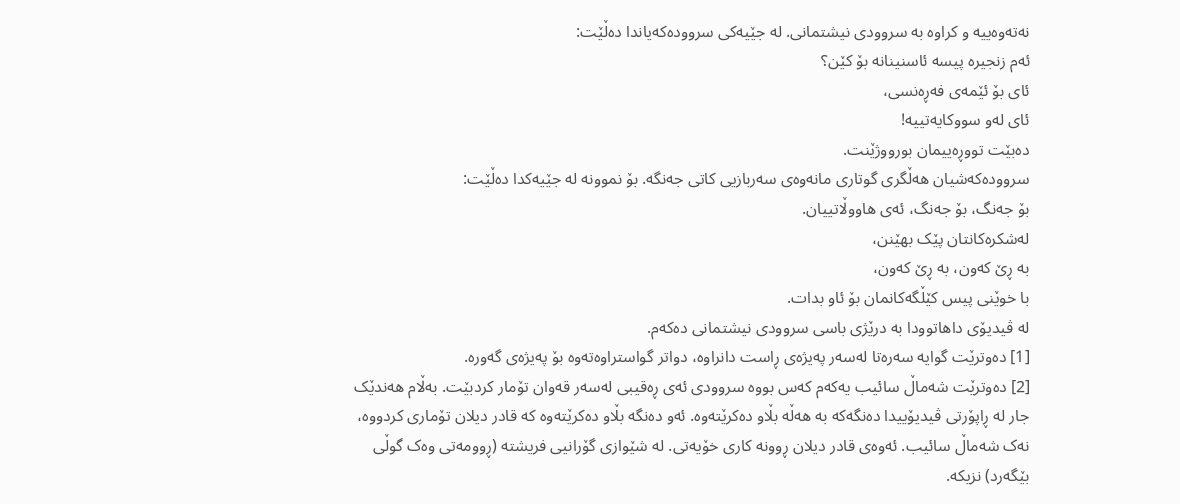نەتەوەییە و کراوە بە سروودی نیشتمانی. لە جێیەکی سروودەکەیاندا دەڵێت:
ئەم زنجیرە پیسە ئاسنینانە بۆ کێن؟
ئای بۆ ئێمەی فەڕەنسی،
ئای لەو سووکایەتییە!
دەبێت تووڕەییمان بورووژێنت.
سروودەکەشیان هەڵگری گوتاری مانەوەی سەربازیی کاتی جەنگە. بۆ نموونە لە جێیەکدا دەڵێت:
بۆ جەنگ، بۆ جەنگ، ئەی هاووڵاتییان.
لەشکرەکانتان پێک بهێنن،
بە ڕێ کەون، بە ڕێ کەون،
با خوێنی پیس کێڵگەکانمان بۆ ئاو بدات.
لە ڤیدیۆی داهاتوودا بە درێژی باسی سروودی نیشتمانی دەکەم.
[1] دەوترێت گوایە سەرەتا لەسەر پەیژەی ڕاست دانراوە، دواتر گواستراوەتەوە بۆ پەیژەی گەورە.
[2] دەوترێت شەماڵ سائیب یەکەم کەس بووە سروودی ئەی ڕەقیبی لەسەر قەوان تۆمار کردبێت. بەڵام هەندێک جار لە ڕاپۆرتی ڤیدیۆییدا دەنگەکە بە هەڵە بڵاو دەکرێتەوە. ئەو دەنگە بڵاو دەکرێتەوە کە قادر دیلان تۆماری کردووە، نەک شەماڵ سائیب. ئەوەی قادر دیلان ڕوونە کاری خۆیەتی. لە شێوازی گۆرانیی فریشتە (ڕوومەتی وەک گوڵی بێگەرد) نزیکە.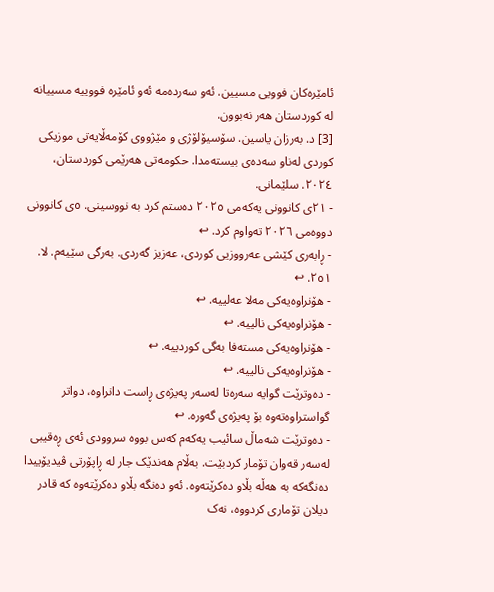ئامێرەکان فوویی مسیین. ئەو سەردەمە ئەو ئامێرە فووییە مسییانە لە کوردستان هەر نەبوون.
[3] د. بەرزان یاسین. سۆسیۆلۆژی و مێژووی کۆمەڵایەتی موزیکی کوردی لەناو سەدەی بیستەمدا. حکومەتی هەرێمی کوردستان، ٢٠٢٤. سلێمانی.
- ٢١ی کانوونی یەکەمی ٢٠٢٥ دەستم کرد بە نووسینی. ٥ی کانوونی دووەمی ٢٠٢٦ تەواوم کرد. ↩
- ڕابەری کێشی عەرووزیی کوردی، عەزیز گەردی. بەرگی سێیەم. لا. ٢٥١. ↩
- هۆنراوەیەکی مەلا عەلییە. ↩
- هۆنراوەیەکی نالییە. ↩
- هۆنراوەیەکی مستەفا بەگی کوردییە. ↩
- هۆنراوەیەکی نالییە. ↩
- دەوترێت گوایە سەرەتا لەسەر پەیژەی ڕاست دانراوە، دواتر گواستراوەتەوە بۆ پەیژەی گەورە. ↩
- دەوترێت شەماڵ سائیب یەکەم کەس بووە سروودی ئەی ڕەقیبی لەسەر قەوان تۆمار کردبێت. بەڵام هەندێک جار لە ڕاپۆرتی ڤیدیۆییدا دەنگەکە بە هەڵە بڵاو دەکرێتەوە. ئەو دەنگە بڵاو دەکرێتەوە کە قادر دیلان تۆماری کردووە، نەک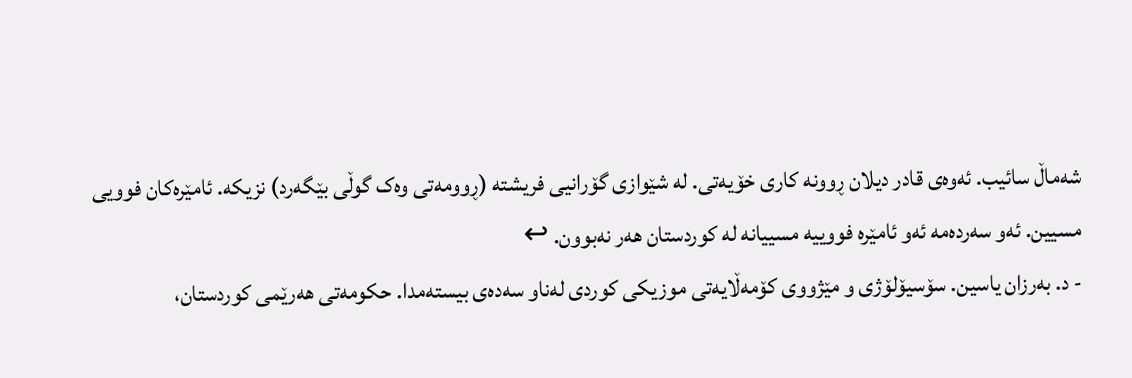شەماڵ سائیب. ئەوەی قادر دیلان ڕوونە کاری خۆیەتی. لە شێوازی گۆرانیی فریشتە (ڕوومەتی وەک گوڵی بێگەرد) نزیکە. ئامێرەکان فوویی مسیین. ئەو سەردەمە ئەو ئامێرە فووییە مسییانە لە کوردستان هەر نەبوون. ↩
- د. بەرزان یاسین. سۆسیۆلۆژی و مێژووی کۆمەڵایەتی موزیکی کوردی لەناو سەدەی بیستەمدا. حکومەتی هەرێمی کوردستان،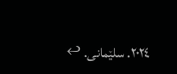٢٠٢٤. سلێمانی. ↩